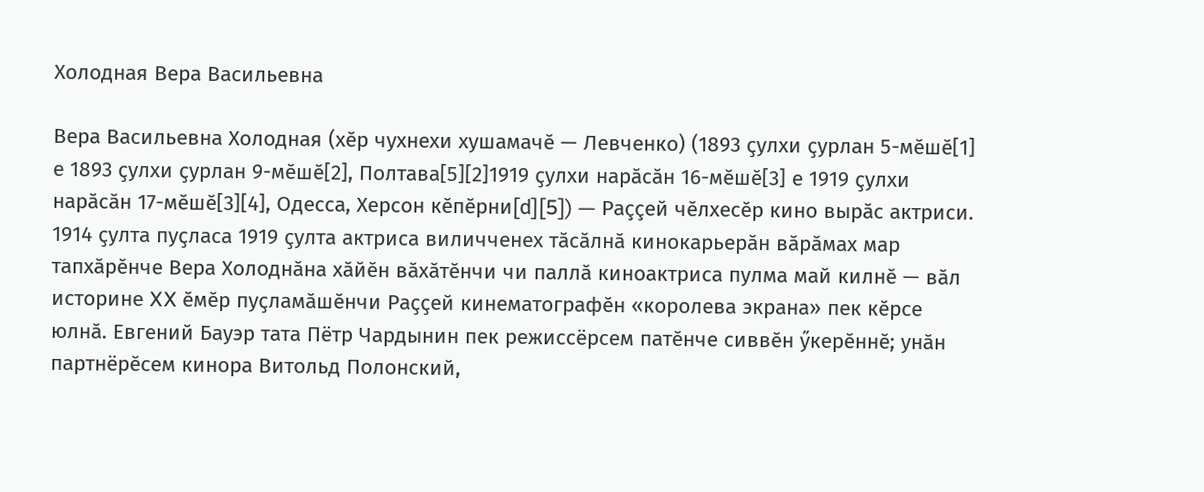Холодная Вера Васильевна

Вера Васильевна Холодная (хӗр чухнехи хушамачӗ — Левченко) (1893 ҫулхи ҫурлан 5-мӗшӗ[1] е 1893 ҫулхи ҫурлан 9-мӗшӗ[2], Полтава[5][2]1919 ҫулхи нарӑсӑн 16-мӗшӗ[3] е 1919 ҫулхи нарӑсӑн 17-мӗшӗ[3][4], Одесса, Херсон кӗпӗрни[d][5]) — Раççей чӗлхесӗр кино вырӑс актриси. 1914 ҫулта пуҫласа 1919 ҫулта актриса виличченех тӑсӑлнӑ кинокарьерӑн вӑрӑмах мар тапхӑрӗнче Вера Холоднӑна хӑйӗн вӑхӑтӗнчи чи паллӑ киноактриса пулма май килнӗ — вӑл историне XX ӗмӗр пуҫламӑшӗнчи Раҫҫей кинематографӗн «королева экрана» пек кӗрсе юлнӑ. Евгений Бауэр тата Пётр Чардынин пек режиссёрсем патӗнче сиввӗн ӳкерӗннӗ; унӑн партнёрӗсем кинора Витольд Полонский,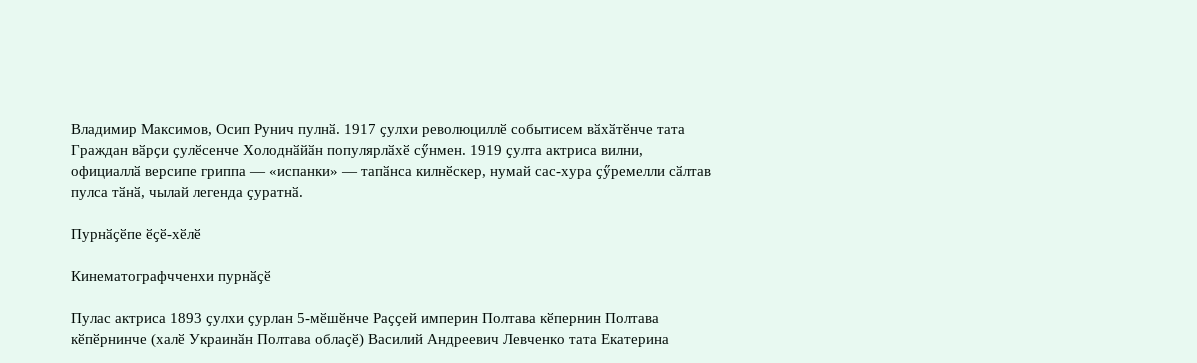Владимир Максимов, Осип Рунич пулнӑ. 1917 ҫулхи революциллӗ событисем вӑхӑтӗнче тата Граждан вӑрҫи ҫулӗсенче Холоднӑйӑн популярлӑхӗ сӳнмен. 1919 ҫулта актриса вилни, официаллӑ версипе гриппа — «испанки» — тапӑнса килнӗскер, нумай сас-хура ҫӳремелли сӑлтав пулса тӑнӑ, чылай легенда ҫуратнӑ.

Пурнӑҫӗпе ӗҫӗ-хӗлӗ

Кинематографчченхи пурнӑҫӗ

Пулас актриса 1893 ҫулхи ҫурлан 5-мӗшӗнче Раҫҫей империн Полтава кӗпернин Полтава кӗпӗрнинче (халӗ Украинӑн Полтава облаҫӗ) Василий Андреевич Левченко тата Екатерина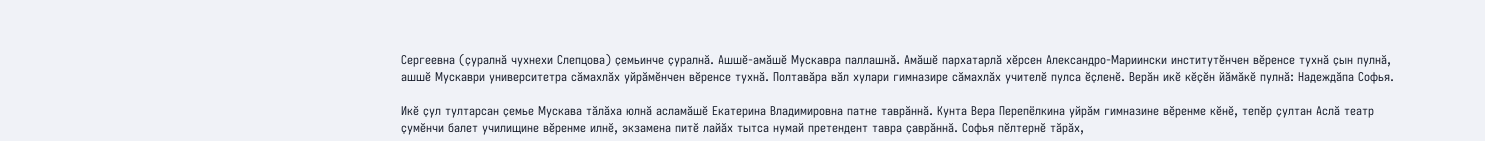Сергеевна (ҫуралнӑ чухнехи Слепцова) ҫемьинче ҫуралнӑ. Ашшӗ-амӑшӗ Мускавра паллашнӑ. Амӑшӗ пархатарлӑ хӗрсен Александро-Мариински институтӗнчен вӗренсе тухнӑ ҫын пулнӑ, ашшӗ Мускаври университетра сӑмахлӑх уйрӑмӗнчен вӗренсе тухнӑ. Полтавӑра вӑл хулари гимназире сӑмахлӑх учителӗ пулса ӗҫленӗ. Верӑн икӗ кӗҫӗн йӑмӑкӗ пулнӑ: Надеждӑпа Софья.

Икӗ ҫул тултарсан ҫемье Мускава тӑлӑха юлнӑ асламӑшӗ Екатерина Владимировна патне таврӑннӑ. Кунта Вера Перепёлкина уйрӑм гимназине вӗренме кӗнӗ, тепӗр ҫултан Аслӑ театр ҫумӗнчи балет училищине вӗренме илнӗ, экзамена питӗ лайӑх тытса нумай претендент тавра ҫаврӑннӑ. Софья пӗлтернӗ тӑрӑх,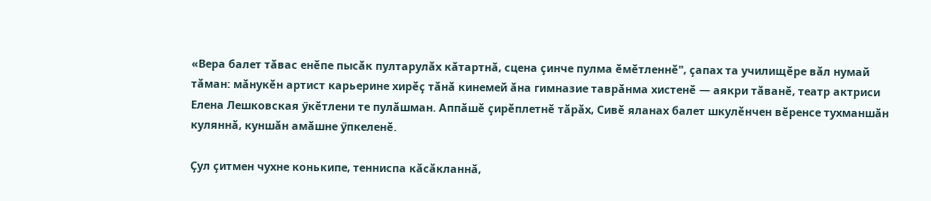«Вера балет тӑвас енӗпе пысӑк пултарулӑх кӑтартнӑ, сцена ҫинче пулма ӗмӗтленнӗ", ҫапах та училищӗре вӑл нумай тӑман: мӑнукӗн артист карьерине хирӗҫ тӑнӑ кинемей ӑна гимназие таврӑнма хистенӗ — аякри тӑванӗ, театр актриси Елена Лешковская ӳкӗтлени те пулӑшман. Аппӑшӗ ҫирӗплетнӗ тӑрӑх, Сивӗ яланах балет шкулӗнчен вӗренсе тухманшӑн куляннӑ, куншӑн амӑшне ӳпкеленӗ.

Ҫул ҫитмен чухне конькипе, тенниспа кӑсӑкланнӑ,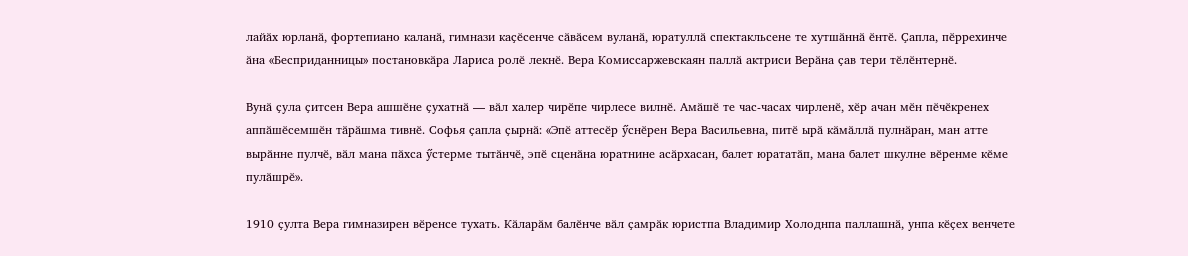лайӑх юрланӑ, фортепиано каланӑ, гимнази каҫӗсенче сӑвӑсем вуланӑ, юратуллӑ спектакльсене те хутшӑннӑ ӗнтӗ. Ҫапла, пӗррехинче ӑна «Бесприданницы» постановкӑра Лариса ролӗ лекнӗ. Вера Комиссаржевскаян паллӑ актриси Верӑна ҫав тери тӗлӗнтернӗ.

Вунӑ ҫула ҫитсен Вера ашшӗне ҫухатнӑ — вӑл халер чирӗпе чирлесе вилнӗ. Амӑшӗ те час-часах чирленӗ, хӗр ачан мӗн пӗчӗкренех аппӑшӗсемшӗн тӑрӑшма тивнӗ. Софья ҫапла ҫырнӑ: «Эпӗ аттесӗр ӳснӗрен Вера Васильевна, питӗ ырӑ кӑмӑллӑ пулнӑран, ман атте вырӑнне пулчӗ, вӑл мана пӑхса ӳстерме тытӑнчӗ, эпӗ сценӑна юратнине асӑрхасан, балет юрататӑп, мана балет шкулне вӗренме кӗме пулӑшрӗ».

1910 ҫулта Вера гимназирен вӗренсе тухать. Кӑларӑм балӗнче вӑл ҫамрӑк юристпа Владимир Холоднпа паллашнӑ, унпа кӗҫех венчете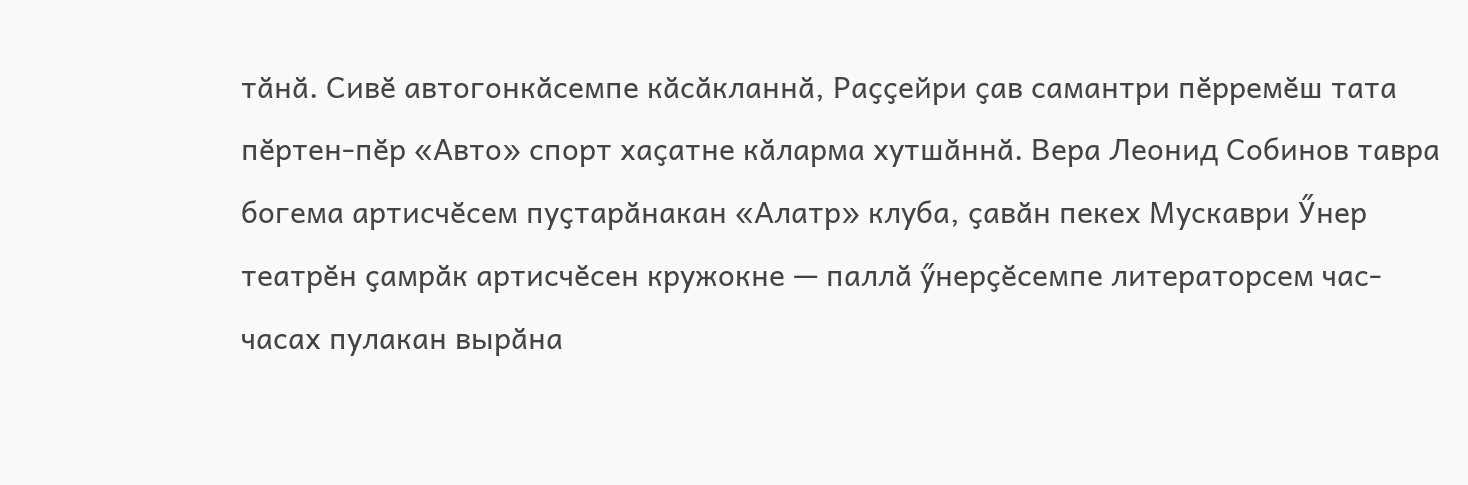тӑнӑ. Сивӗ автогонкӑсемпе кӑсӑкланнӑ, Раҫҫейри ҫав самантри пӗрремӗш тата пӗртен-пӗр «Авто» спорт хаҫатне кӑларма хутшӑннӑ. Вера Леонид Собинов тавра богема артисчӗсем пуҫтарӑнакан «Алатр» клуба, ҫавӑн пекех Мускаври Ӳнер театрӗн ҫамрӑк артисчӗсен кружокне — паллӑ ӳнерҫӗсемпе литераторсем час-часах пулакан вырӑна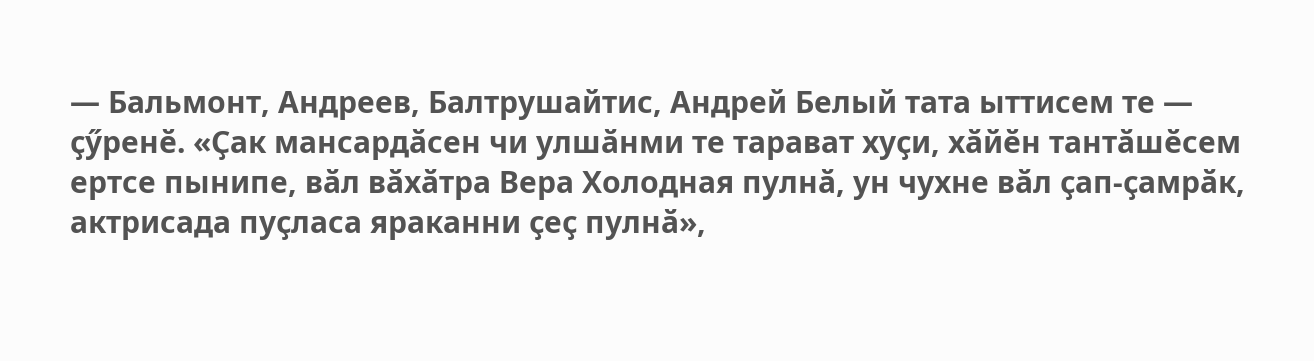— Бальмонт, Андреев, Балтрушайтис, Андрей Белый тата ыттисем те — ҫӳренӗ. «Ҫак мансардӑсен чи улшӑнми те тарават хуҫи, хӑйӗн тантӑшӗсем ертсе пынипе, вӑл вӑхӑтра Вера Холодная пулнӑ, ун чухне вӑл ҫап-ҫамрӑк, актрисада пуҫласа яраканни ҫеҫ пулнӑ»,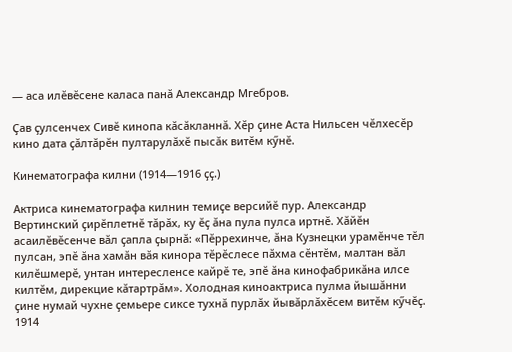— аса илӗвӗсене каласа панӑ Александр Мгебров.

Ҫав ҫулсенчех Сивӗ кинопа кӑсӑкланнӑ. Хӗр ҫине Аста Нильсен чӗлхесӗр кино дата ҫӑлтӑрӗн пултарулӑхӗ пысӑк витӗм кӳнӗ.

Кинематографа килни (1914—1916 ҫҫ.)

Актриса кинематографа килнин темиҫе версийӗ пур. Александр Вертинский ҫирӗплетнӗ тӑрӑх, ку ӗҫ ӑна пула пулса иртнӗ. Хӑйӗн асаилӗвӗсенче вӑл ҫапла ҫырнӑ: «Пӗррехинче, ӑна Кузнецки урамӗнче тӗл пулсан, эпӗ ӑна хамӑн вӑя кинора тӗрӗслесе пӑхма сӗнтӗм, малтан вӑл килӗшмерӗ, унтан интересленсе кайрӗ те, эпӗ ӑна кинофабрикӑна илсе килтӗм, дирекцие кӑтартрӑм». Холодная киноактриса пулма йышӑнни ҫине нумай чухне ҫемьере сиксе тухнӑ пурлӑх йывӑрлӑхӗсем витӗм кӳчӗҫ. 1914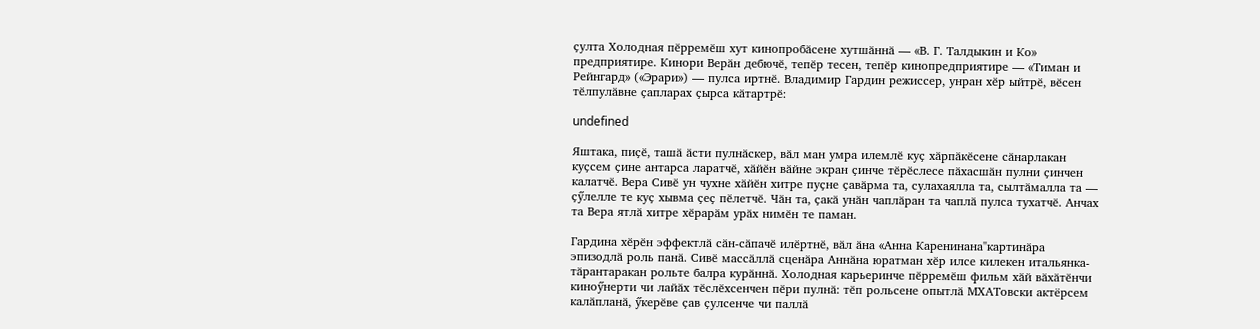ҫулта Холодная пӗрремӗш хут кинопробӑсене хутшӑннӑ — «В. Г. Талдыкин и Ко» предприятире. Кинори Верӑн дебючӗ, тепӗр тесен, тепӗр кинопредприятире — «Тиман и Рейнгард» («Эрари») — пулса иртнӗ. Владимир Гардин режиссер, унран хӗр ыйтрӗ, вӗсен тӗлпулӑвне ҫапларах ҫырса кӑтартрӗ:

undefined

Яштака, пиҫӗ, ташӑ ӑсти пулнӑскер, вӑл ман умра илемлӗ куҫ хӑрпӑкӗсене сӑнарлакан куҫсем ҫине антарса ларатчӗ, хӑйӗн вӑйне экран ҫинче тӗрӗслесе пӑхасшӑн пулни ҫинчен калатчӗ. Вера Сивӗ ун чухне хӑйӗн хитре пуҫне ҫавӑрма та, сулахаялла та, сылтӑмалла та — ҫӳлелле те куҫ хывма ҫеҫ пӗлетчӗ. Чӑн та, ҫакӑ унӑн чаплӑран та чаплӑ пулса тухатчӗ. Анчах та Вера ятлӑ хитре хӗрарӑм урӑх нимӗн те паман.

Гардина хӗрӗн эффектлӑ сӑн-сӑпачӗ илӗртнӗ, вӑл ӑна «Анна Каренинана"картинӑра эпизодлӑ роль панӑ. Сивӗ массӑллӑ сценӑра Аннӑна юратман хӗр илсе килекен итальянка-тӑрантаракан рольте балра курӑннӑ. Холодная карьеринче пӗрремӗш фильм хӑй вӑхӑтӗнчи киноӳнерти чи лайӑх тӗслӗхсенчен пӗри пулнӑ: тӗп рольсене опытлӑ МХАТовски актёрсем калӑпланӑ, ӳкерӗве ҫав ҫулсенче чи паллӑ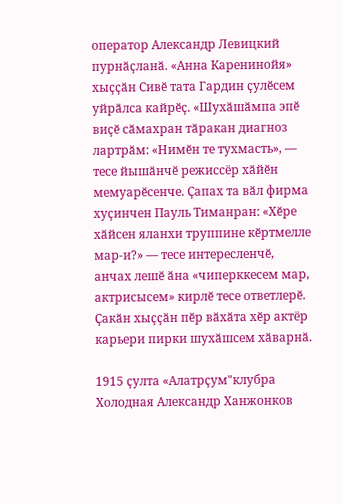оператор Александр Левицкий пурнӑҫланӑ. «Анна Каренинойя» хыҫҫӑн Сивӗ тата Гардин ҫулӗсем уйрӑлса кайрӗҫ. «Шухӑшӑмпа эпӗ виҫӗ сӑмахран тӑракан диагноз лартрӑм: «Нимӗн те тухмасть», — тесе йышӑнчӗ режиссёр хӑйӗн мемуарӗсенче. Ҫапах та вӑл фирма хуҫинчен Пауль Тиманран: «Хӗре хӑйсен яланхи труппине кӗртмелле мар-и?» — тесе интересленчӗ, анчах лешӗ ӑна «чиперккесем мар, актрисысем» кирлӗ тесе ответлерӗ. Ҫакӑн хыҫҫӑн пӗр вӑхӑта хӗр актёр карьери пирки шухӑшсем хӑварнӑ.

1915 ҫулта «Алатрҫум"клубра Холодная Александр Ханжонков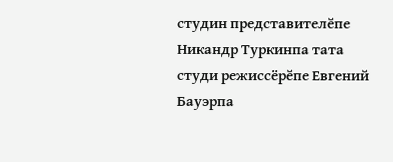студин представителӗпе Никандр Туркинпа тата студи режиссёрӗпе Евгений Бауэрпа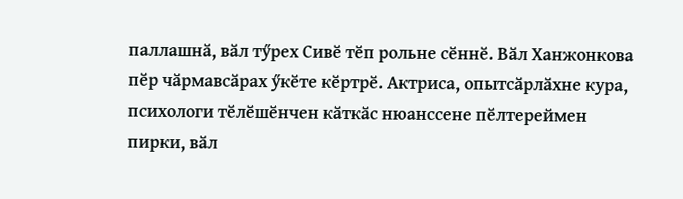паллашнӑ, вӑл тӳрех Сивӗ тӗп рольне сӗннӗ. Вӑл Ханжонкова пӗр чӑрмавсӑрах ӳкӗте кӗртрӗ. Актриса, опытсӑрлӑхне кура, психологи тӗлӗшӗнчен кӑткӑс нюанссене пӗлтереймен пирки, вӑл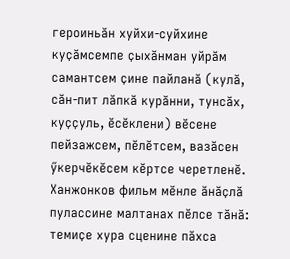героиньӑн хуйхи-суйхине куҫӑмсемпе ҫыхӑнман уйрӑм самантсем ҫине пайланӑ (кулӑ, сӑн-пит лӑпкӑ курӑнни, тунсӑх, куҫҫуль, ӗсӗклени) вӗсене пейзажсем, пӗлӗтсем, вазӑсен ӳкерчӗкӗсем кӗртсе черетленӗ. Ханжонков фильм мӗнле ӑнӑҫлӑ пулассине малтанах пӗлсе тӑнӑ: темиҫе хура сценине пӑхса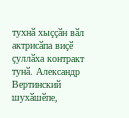тухнӑ хыҫҫӑн вӑл актрисӑпа виҫӗ ҫуллӑха контракт тунӑ. Александр Вертинский шухӑшӗпе,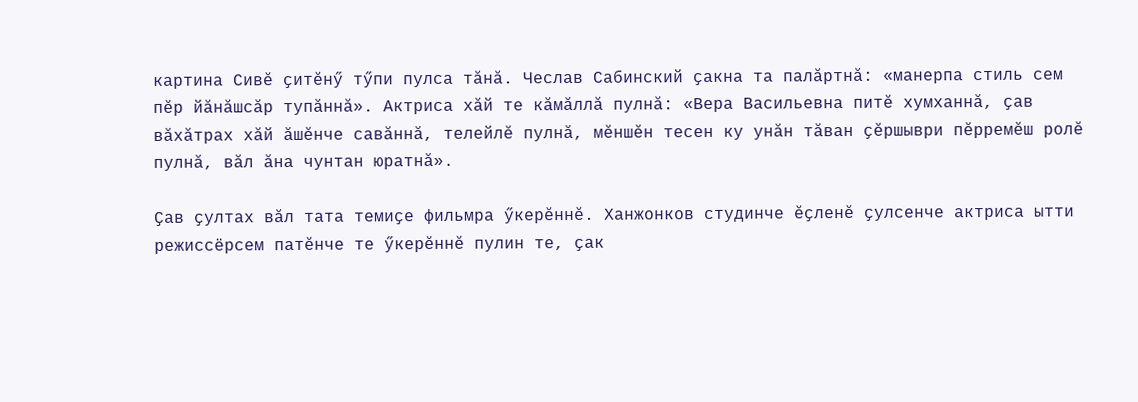картина Сивӗ ҫитӗнӳ тӳпи пулса тӑнӑ. Чеслав Сабинский ҫакна та палӑртнӑ: «манерпа стиль сем пӗр йӑнӑшсӑр тупӑннӑ». Актриса хӑй те кӑмӑллӑ пулнӑ: «Вера Васильевна питӗ хумханнӑ, ҫав вӑхӑтрах хӑй ӑшӗнче савӑннӑ, телейлӗ пулнӑ, мӗншӗн тесен ку унӑн тӑван ҫӗршыври пӗрремӗш ролӗ пулнӑ, вӑл ӑна чунтан юратнӑ».

Ҫав ҫултах вӑл тата темиҫе фильмра ӳкерӗннӗ. Ханжонков студинче ӗҫленӗ ҫулсенче актриса ытти режиссёрсем патӗнче те ӳкерӗннӗ пулин те, ҫак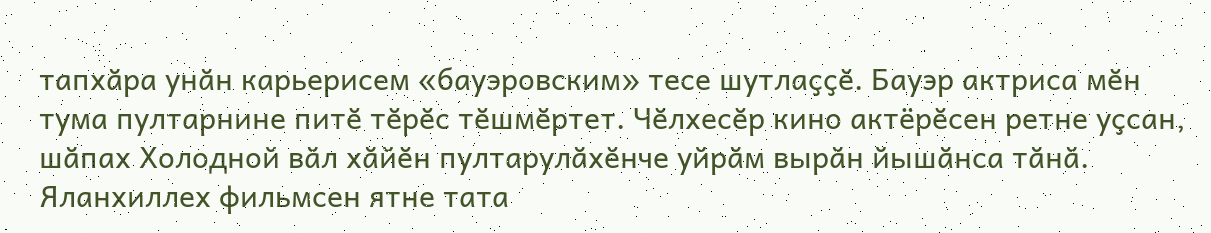тапхӑра унӑн карьерисем «бауэровским» тесе шутлаҫҫӗ. Бауэр актриса мӗн тума пултарнине питӗ тӗрӗс тӗшмӗртет. Чӗлхесӗр кино актёрӗсен ретне уҫсан, шӑпах Холодной вӑл хӑйӗн пултарулӑхӗнче уйрӑм вырӑн йышӑнса тӑнӑ. Яланхиллех фильмсен ятне тата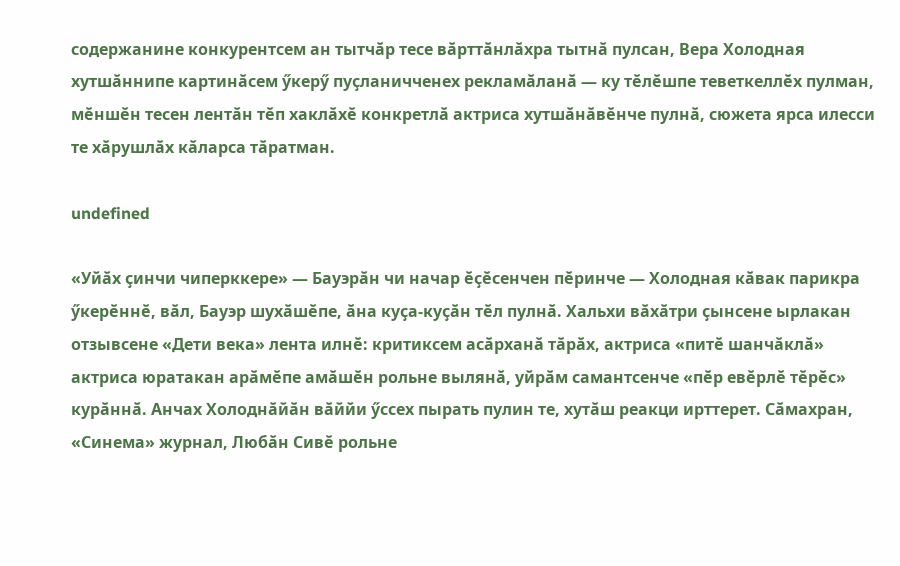содержанине конкурентсем ан тытчӑр тесе вӑрттӑнлӑхра тытнӑ пулсан, Вера Холодная хутшӑннипе картинӑсем ӳкерӳ пуҫланичченех рекламӑланӑ — ку тӗлӗшпе теветкеллӗх пулман, мӗншӗн тесен лентӑн тӗп хаклӑхӗ конкретлӑ актриса хутшӑнӑвӗнче пулнӑ, сюжета ярса илесси те хӑрушлӑх кӑларса тӑратман.

undefined

«Уйӑх ҫинчи чиперккере» — Бауэрӑн чи начар ӗҫӗсенчен пӗринче — Холодная кӑвак парикра ӳкерӗннӗ, вӑл, Бауэр шухӑшӗпе, ӑна куҫа-куҫӑн тӗл пулнӑ. Хальхи вӑхӑтри ҫынсене ырлакан отзывсене «Дети века» лента илнӗ: критиксем асӑрханӑ тӑрӑх, актриса «питӗ шанчӑклӑ» актриса юратакан арӑмӗпе амӑшӗн рольне вылянӑ, уйрӑм самантсенче «пӗр евӗрлӗ тӗрӗс» курӑннӑ. Анчах Холоднӑйӑн вӑййи ӳссех пырать пулин те, хутӑш реакци ирттерет. Сӑмахран, «Синема» журнал, Любӑн Сивӗ рольне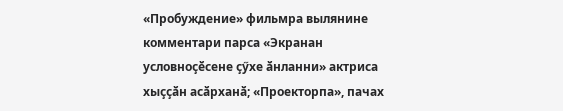«Пробуждение» фильмра вылянине комментари парса «Экранан условноҫӗсене ҫӳхе ӑнланни» актриса хыҫҫӑн асӑрханӑ; «Проекторпа», пачах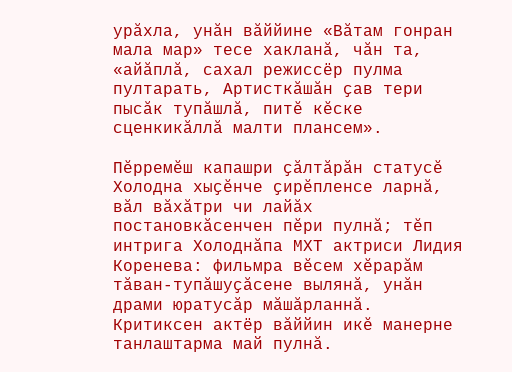урӑхла, унӑн вӑййине «Вӑтам гонран мала мар» тесе хакланӑ, чӑн та, «айӑплӑ, сахал режиссёр пулма пултарать, Артисткӑшӑн ҫав тери пысӑк тупӑшлӑ, питӗ кӗске сценкикӑллӑ малти плансем».

Пӗрремӗш капашри ҫӑлтӑрӑн статусӗ Холодна хыҫӗнче ҫирӗпленсе ларнӑ, вӑл вӑхӑтри чи лайӑх постановкӑсенчен пӗри пулнӑ; тӗп интрига Холоднӑпа МХТ актриси Лидия Коренева: фильмра вӗсем хӗрарӑм тӑван-тупӑшуҫӑсене вылянӑ, унӑн драми юратусӑр мӑшӑрланнӑ. Критиксен актёр вӑййин икӗ манерне танлаштарма май пулнӑ.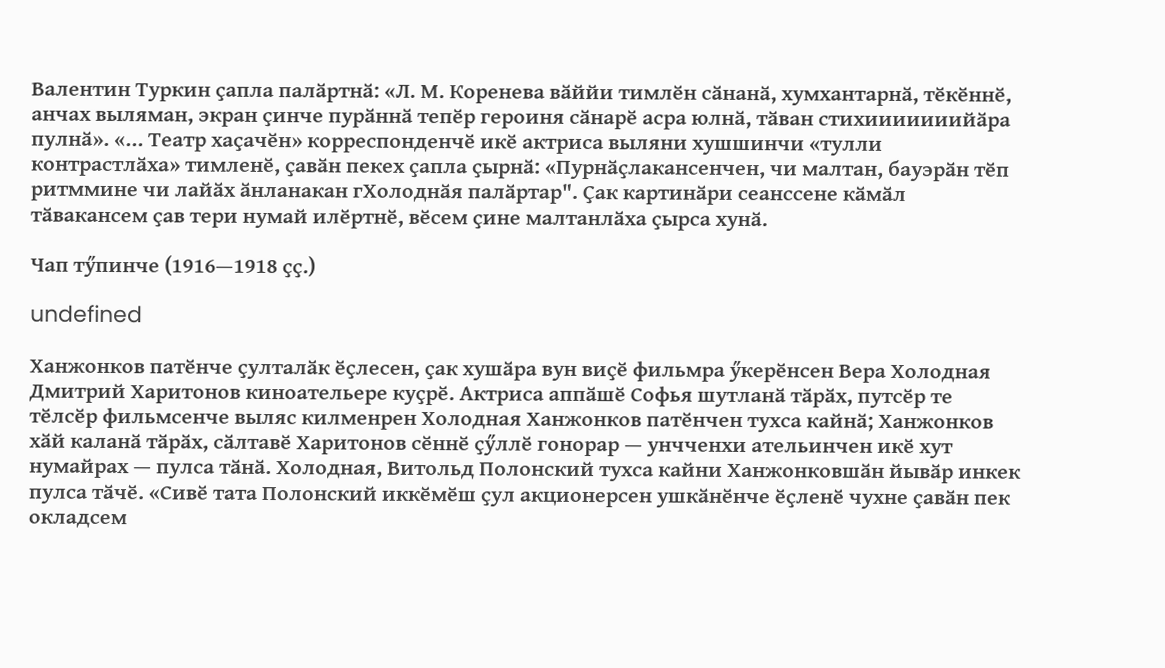Валентин Туркин ҫапла палӑртнӑ: «Л. М. Коренева вӑййи тимлӗн сӑнанӑ, хумхантарнӑ, тӗкӗннӗ, анчах выляман, экран ҫинче пурӑннӑ тепӗр героиня сӑнарӗ асра юлнӑ, тӑван стихииииииийӑра пулнӑ». «… Театр хаҫачӗн» корреспонденчӗ икӗ актриса выляни хушшинчи «тулли контрастлӑха» тимленӗ, ҫавӑн пекех ҫапла ҫырнӑ: «Пурнӑҫлакансенчен, чи малтан, бауэрӑн тӗп ритммине чи лайӑх ӑнланакан гХолоднӑя палӑртар". Ҫак картинӑри сеанссене кӑмӑл тӑвакансем ҫав тери нумай илӗртнӗ, вӗсем ҫине малтанлӑха ҫырса хунӑ.

Чап тӳпинче (1916—1918 ҫҫ.)

undefined

Ханжонков патӗнче ҫулталӑк ӗҫлесен, ҫак хушӑра вун виҫӗ фильмра ӳкерӗнсен Вера Холодная Дмитрий Харитонов киноательере куҫрӗ. Актриса аппӑшӗ Софья шутланӑ тӑрӑх, путсӗр те тӗлсӗр фильмсенче выляс килменрен Холодная Ханжонков патӗнчен тухса кайнӑ; Ханжонков хӑй каланӑ тӑрӑх, сӑлтавӗ Харитонов сӗннӗ ҫӳллӗ гонорар — унчченхи ательинчен икӗ хут нумайрах — пулса тӑнӑ. Холодная, Витольд Полонский тухса кайни Ханжонковшӑн йывӑр инкек пулса тӑчӗ. «Сивӗ тата Полонский иккӗмӗш ҫул акционерсен ушкӑнӗнче ӗҫленӗ чухне ҫавӑн пек окладсем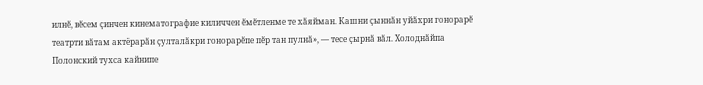илнӗ, вӗсем ҫинчен кинематографие киличчен ӗмӗтленме те хӑяйман. Кашни ҫыннӑн уйӑхри гонорарӗ театрти вӑтам актёрарӑн ҫулталӑкри гонорарӗпе пӗр тан пулнӑ», — тесе ҫырнӑ вӑл. Холоднӑйпа Полонский тухса кайнипе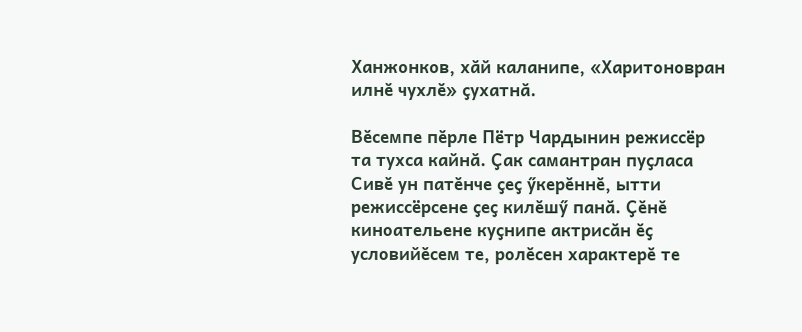Ханжонков, хӑй каланипе, «Харитоновран илнӗ чухлӗ» ҫухатнӑ.

Вӗсемпе пӗрле Пётр Чардынин режиссёр та тухса кайнӑ. Ҫак самантран пуҫласа Сивӗ ун патӗнче ҫеҫ ӳкерӗннӗ, ытти режиссёрсене ҫеҫ килӗшӳ панӑ. Ҫӗнӗ киноательене куҫнипе актрисӑн ӗҫ условийӗсем те, ролӗсен характерӗ те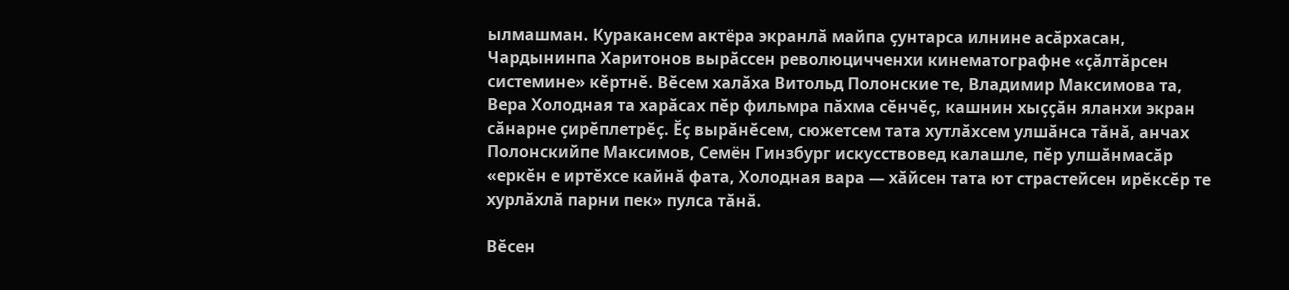ылмашман. Куракансем актёра экранлӑ майпа ҫунтарса илнине асӑрхасан, Чардынинпа Харитонов вырӑссен революцичченхи кинематографне «ҫӑлтӑрсен системине» кӗртнӗ. Вӗсем халӑха Витольд Полонские те, Владимир Максимова та, Вера Холодная та харӑсах пӗр фильмра пӑхма сӗнчӗҫ, кашнин хыҫҫӑн яланхи экран сӑнарне ҫирӗплетрӗҫ. Ӗҫ вырӑнӗсем, сюжетсем тата хутлӑхсем улшӑнса тӑнӑ, анчах Полонскийпе Максимов, Семён Гинзбург искусствовед калашле, пӗр улшӑнмасӑр «еркӗн е иртӗхсе кайнӑ фата, Холодная вара — хӑйсен тата ют страстейсен ирӗксӗр те хурлӑхлӑ парни пек» пулса тӑнӑ.

Вӗсен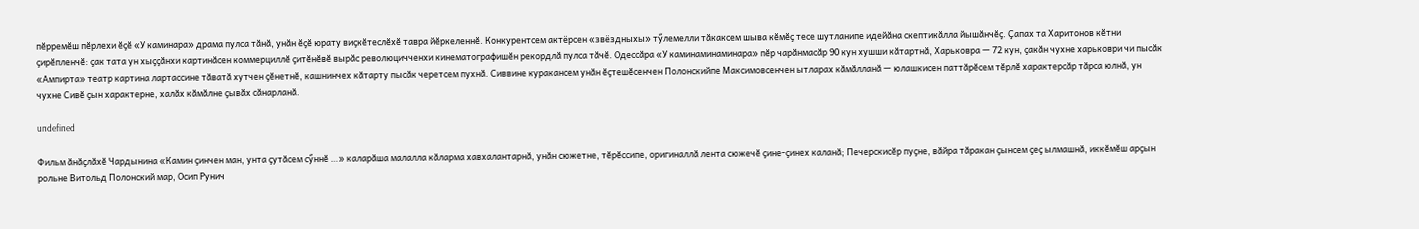пӗрремӗш пӗрлехи ӗҫӗ «У каминара» драма пулса тӑнӑ, унӑн ӗҫӗ юрату виҫкӗтеслӗхӗ тавра йӗркеленнӗ. Конкурентсем актёрсен «звёздныхы» тӳлемелли тӑкаксем шыва кӗмӗҫ тесе шутланипе идейӑна скептикӑлла йышӑнчӗҫ. Ҫапах та Харитонов кӗтни ҫирӗпленчӗ: ҫак тата ун хыҫҫӑнхи картинӑсен коммерциллӗ ҫитӗнӗвӗ вырӑс революцичченхи кинематографишӗн рекордлӑ пулса тӑчӗ. Одессӑра «У каминаминаминара» пӗр чарӑнмасӑр 90 кун хушши кӑтартнӑ, Харьковра — 72 кун, ҫакӑн чухне харьковри чи пысӑк «Ампирта» театр картина лартассине тӑватӑ хутчен ҫӗнетнӗ, кашнинчех кӑтарту пысӑк черетсем пухнӑ. Сиввине куракансем унӑн ӗҫтешӗсенчен Полонскийпе Максимовсенчен ытларах кӑмӑлланӑ — юлашкисен паттӑрӗсем тӗрлӗ характерсӑр тӑрса юлнӑ, ун чухне Сивӗ ҫын характерне, халӑх кӑмӑлне ҫывӑх сӑнарланӑ.

undefined

Фильм ӑнӑҫлӑхӗ Чардынина «Камин ҫинчен ман, унта ҫутӑсем сӳннӗ …» каларӑша малалла кӑларма хавхалантарнӑ, унӑн сюжетне, тӗрӗссипе, оригиналлӑ лента сюжечӗ ҫине-ҫинех каланӑ; Печерскисӗр пуҫне, вӑйра тӑракан ҫынсем ҫеҫ ылмашнӑ, иккӗмӗш арҫын рольне Витольд Полонский мар, Осип Рунич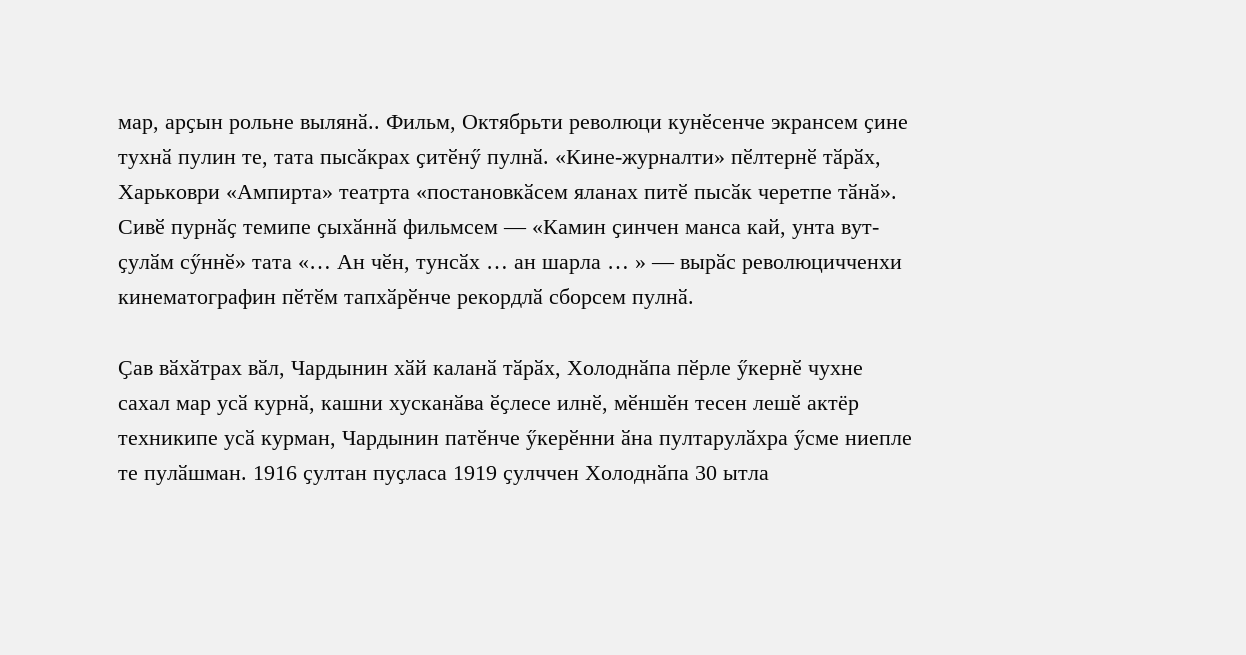мар, арҫын рольне вылянӑ.. Фильм, Октябрьти революци кунӗсенче экрансем ҫине тухнӑ пулин те, тата пысӑкрах ҫитӗнӳ пулнӑ. «Кине-журналти» пӗлтернӗ тӑрӑх, Харьковри «Ампирта» театрта «постановкӑсем яланах питӗ пысӑк черетпе тӑнӑ». Сивӗ пурнӑҫ темипе ҫыхӑннӑ фильмсем — «Камин ҫинчен манса кай, унта вут-ҫулӑм сӳннӗ» тата «… Ан чӗн, тунсӑх … ан шарла … » — вырӑс революцичченхи кинематографин пӗтӗм тапхӑрӗнче рекордлӑ сборсем пулнӑ.

Ҫав вӑхӑтрах вӑл, Чардынин хӑй каланӑ тӑрӑх, Холоднӑпа пӗрле ӳкернӗ чухне сахал мар усӑ курнӑ, кашни хусканӑва ӗҫлесе илнӗ, мӗншӗн тесен лешӗ актёр техникипе усӑ курман, Чардынин патӗнче ӳкерӗнни ӑна пултарулӑхра ӳсме ниепле те пулӑшман. 1916 ҫултан пуҫласа 1919 ҫулччен Холоднӑпа 30 ытла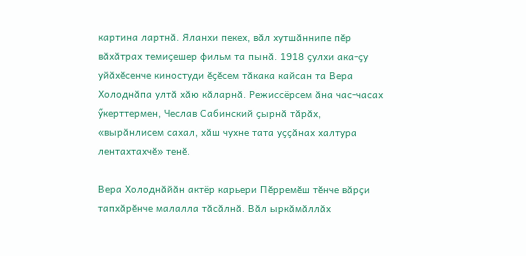картина лартнӑ. Яланхи пекех, вӑл хутшӑннипе пӗр вӑхӑтрах темиҫешер фильм та пынӑ. 1918 ҫулхи ака-ҫу уйӑхӗсенче киностуди ӗҫӗсем тӑкака кайсан та Вера Холоднӑпа ултӑ хӑю кӑларнӑ. Режиссёрсем ӑна час-часах ӳкерттермен, Чеслав Сабинский ҫырнӑ тӑрӑх, «вырӑнлисем сахал, хӑш чухне тата уҫҫӑнах халтура лентахтахчӗ» тенӗ.

Вера Холоднӑйӑн актёр карьери Пӗрремӗш тӗнче вӑрҫи тапхӑрӗнче малалла тӑсӑлнӑ. Вӑл ыркӑмӑллӑх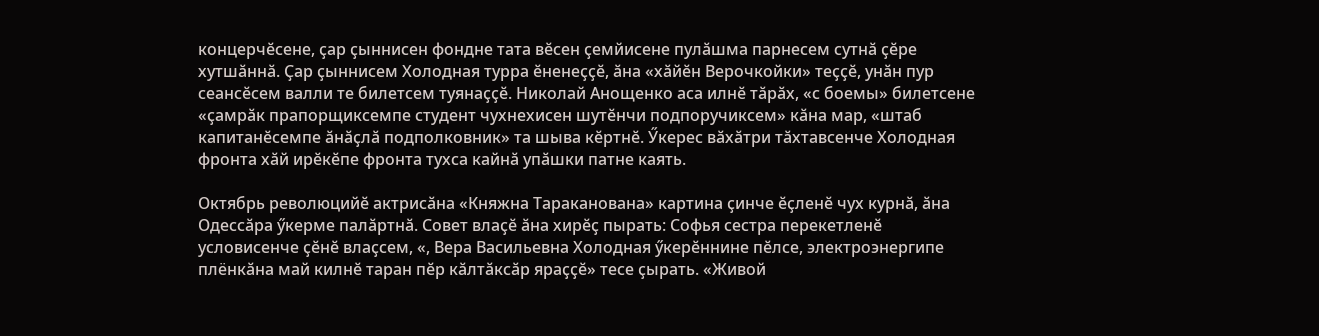концерчӗсене, ҫар ҫыннисен фондне тата вӗсен ҫемйисене пулӑшма парнесем сутнӑ ҫӗре хутшӑннӑ. Ҫар ҫыннисем Холодная турра ӗненеҫҫӗ, ӑна «хӑйӗн Верочкойки» теҫҫӗ, унӑн пур сеансӗсем валли те билетсем туянаҫҫӗ. Николай Анощенко аса илнӗ тӑрӑх, «с боемы» билетсене «ҫамрӑк прапорщиксемпе студент чухнехисен шутӗнчи подпоручиксем» кӑна мар, «штаб капитанӗсемпе ӑнӑҫлӑ подполковник» та шыва кӗртнӗ. Ӳкерес вӑхӑтри тӑхтавсенче Холодная фронта хӑй ирӗкӗпе фронта тухса кайнӑ упӑшки патне каять.

Октябрь революцийӗ актрисӑна «Княжна Тараканована» картина ҫинче ӗҫленӗ чух курнӑ, ӑна Одессӑра ӳкерме палӑртнӑ. Совет влаҫӗ ӑна хирӗҫ пырать: Софья сестра перекетленӗ условисенче ҫӗнӗ влаҫсем, «, Вера Васильевна Холодная ӳкерӗннине пӗлсе, электроэнергипе плёнкӑна май килнӗ таран пӗр кӑлтӑксӑр яраҫҫӗ» тесе ҫырать. «Живой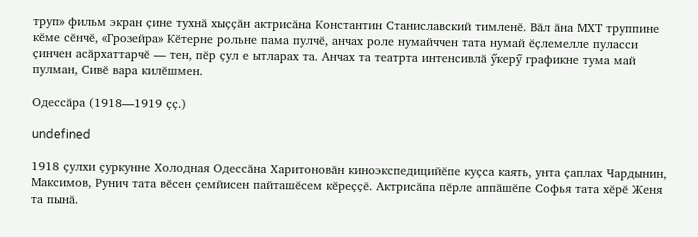труп» фильм экран ҫине тухнӑ хыҫҫӑн актрисӑна Константин Станиславский тимленӗ. Вӑл ӑна МХТ труппине кӗме сӗнчӗ, «Грозейра» Кӗтерне рольне пама пулчӗ, анчах роле нумайччен тата нумай ӗҫлемелле пуласси ҫинчен асӑрхаттарчӗ — тен, пӗр ҫул е ытларах та. Анчах та театрта интенсивлӑ ӳкерӳ графикне тума май пулман, Сивӗ вара килӗшмен.

Одессӑра (1918—1919 ҫҫ.)

undefined

1918 ҫулхи ҫуркунне Холодная Одессӑна Харитоновӑн киноэкспедицийӗпе куҫса каять, унта ҫаплах Чардынин, Максимов, Рунич тата вӗсен ҫемйисен пайташӗсем кӗреҫҫӗ. Актрисӑпа пӗрле аппӑшӗпе Софья тата хӗрӗ Женя та пынӑ.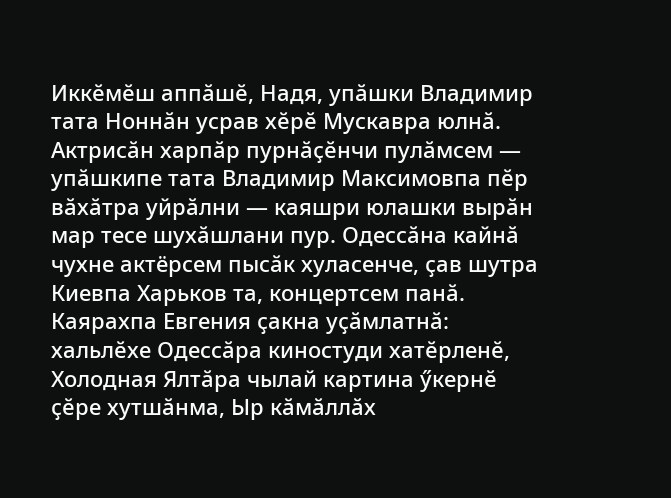Иккӗмӗш аппӑшӗ, Надя, упӑшки Владимир тата Ноннӑн усрав хӗрӗ Мускавра юлнӑ. Актрисӑн харпӑр пурнӑҫӗнчи пулӑмсем — упӑшкипе тата Владимир Максимовпа пӗр вӑхӑтра уйрӑлни — каяшри юлашки вырӑн мар тесе шухӑшлани пур. Одессӑна кайнӑ чухне актёрсем пысӑк хуласенче, ҫав шутра Киевпа Харьков та, концертсем панӑ. Каярахпа Евгения ҫакна уҫӑмлатнӑ: хальлӗхе Одессӑра киностуди хатӗрленӗ, Холодная Ялтӑра чылай картина ӳкернӗ ҫӗре хутшӑнма, Ыр кӑмӑллӑх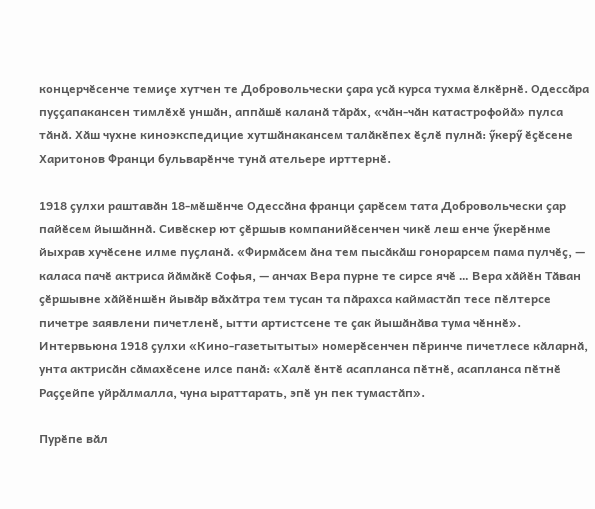концерчӗсенче темиҫе хутчен те Добровольчески ҫара усӑ курса тухма ӗлкӗрнӗ. Одессӑра пуҫҫапакансен тимлӗхӗ уншӑн, аппӑшӗ каланӑ тӑрӑх, «чӑн-чӑн катастрофойӑ» пулса тӑнӑ. Хӑш чухне киноэкспедицие хутшӑнакансем талӑкӗпех ӗҫлӗ пулнӑ: ӳкерӳ ӗҫӗсене Харитонов Франци бульварӗнче тунӑ ательере ирттернӗ.

1918 ҫулхи раштавӑн 18-мӗшӗнче Одессӑна франци ҫарӗсем тата Добровольчески ҫар пайӗсем йышӑннӑ. Сивӗскер ют ҫӗршыв компанийӗсенчен чикӗ леш енче ӳкерӗнме йыхрав хучӗсене илме пуҫланӑ. «Фирмӑсем ӑна тем пысӑкӑш гонорарсем пама пулчӗҫ, — каласа пачӗ актриса йӑмӑкӗ Софья, — анчах Вера пурне те сирсе ячӗ … Вера хӑйӗн Тӑван ҫӗршывне хӑйӗншӗн йывӑр вӑхӑтра тем тусан та пӑрахса каймастӑп тесе пӗлтерсе пичетре заявлени пичетленӗ, ытти артистсене те ҫак йышӑнӑва тума чӗннӗ». Интервьюна 1918 ҫулхи «Кино-газетытыты» номерӗсенчен пӗринче пичетлесе кӑларнӑ, унта актрисӑн сӑмахӗсене илсе панӑ: «Халӗ ӗнтӗ асапланса пӗтнӗ, асапланса пӗтнӗ Раҫҫейпе уйрӑлмалла, чуна ыраттарать, эпӗ ун пек тумастӑп».

Пурӗпе вӑл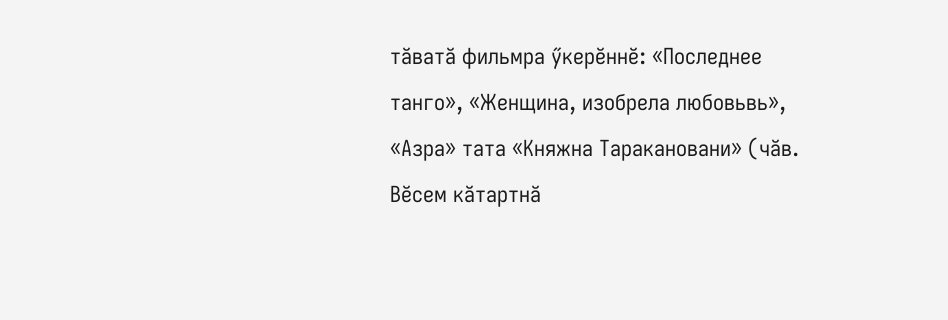тӑватӑ фильмра ӳкерӗннӗ: «Последнее танго», «Женщина, изобрела любовьвь», «Азра» тата «Княжна Таракановани» (чӑв. Вӗсем кӑтартнӑ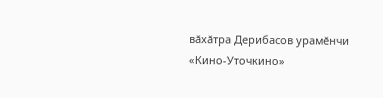вӑхӑтра Дерибасов урамӗнчи «Кино-Уточкино»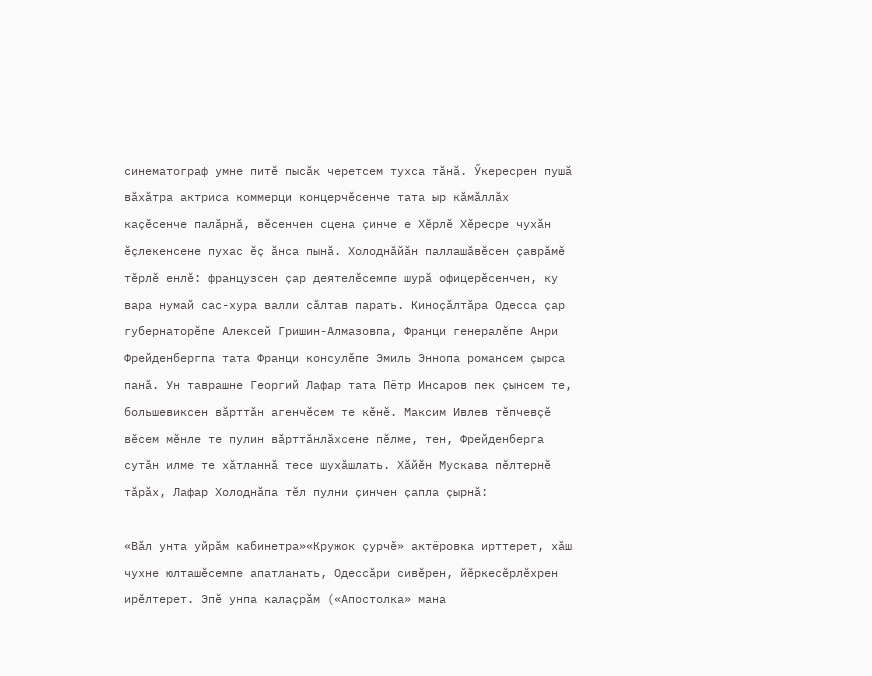синематограф умне питӗ пысӑк черетсем тухса тӑнӑ. Ӳкересрен пушӑ вӑхӑтра актриса коммерци концерчӗсенче тата ыр кӑмӑллӑх каҫӗсенче палӑрнӑ, вӗсенчен сцена ҫинче е Хӗрлӗ Хӗресре чухӑн ӗҫлекенсене пухас ӗҫ ӑнса пынӑ. Холоднӑйӑн паллашӑвӗсен ҫаврӑмӗ тӗрлӗ енлӗ: французсен ҫар деятелӗсемпе шурӑ офицерӗсенчен, ку вара нумай сас-хура валли сӑлтав парать. Киноҫӑлтӑра Одесса ҫар губернаторӗпе Алексей Гришин-Алмазовпа, Франци генералӗпе Анри Фрейденбергпа тата Франци консулӗпе Эмиль Эннопа романсем ҫырса панӑ. Ун таврашне Георгий Лафар тата Пётр Инсаров пек ҫынсем те, большевиксен вӑрттӑн агенчӗсем те кӗнӗ. Максим Ивлев тӗпчевҫӗ вӗсем мӗнле те пулин вӑрттӑнлӑхсене пӗлме, тен, Фрейденберга сутӑн илме те хӑтланнӑ тесе шухӑшлать. Хӑйӗн Мускава пӗлтернӗ тӑрӑх, Лафар Холоднӑпа тӗл пулни ҫинчен ҫапла ҫырнӑ:

«Вӑл унта уйрӑм кабинетра»«Кружок ҫурчӗ» актёровка ирттерет, хӑш чухне юлташӗсемпе апатланать, Одессӑри сивӗрен, йӗркесӗрлӗхрен ирӗлтерет. Эпӗ унпа калаҫрӑм («Апостолка» мана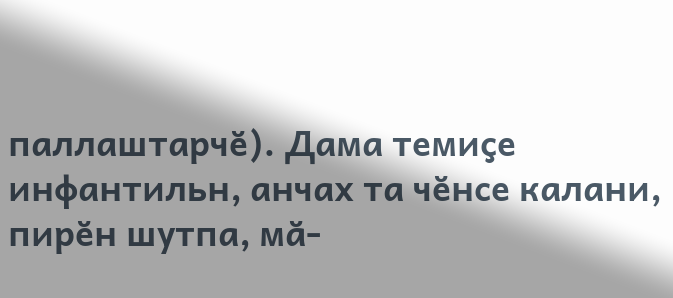паллаштарчӗ). Дама темиҫе инфантильн, анчах та чӗнсе калани, пирӗн шутпа, мӑ-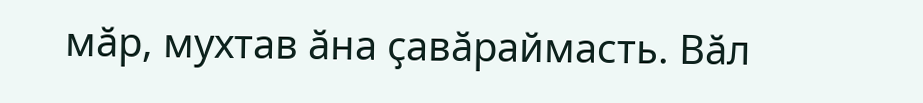мӑр, мухтав ӑна ҫавӑраймасть. Вӑл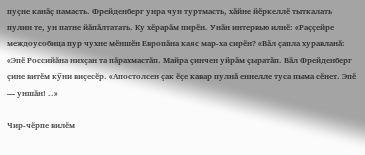пуҫне канӑҫ памасть. Фрейденберг унра чун туртмасть, хӑйне йӗркеллӗ тыткалать пулин те, ун патне йӑпӑлтатать. Ку хӗрарӑм пирӗн. Унӑн интервью илнӗ: «Раҫҫейре междоусобица пур чухне мӗншӗн Европӑна каяс мар-ха сирӗн? «Вӑл ҫапла хуравланӑ: «Эпӗ Российӑна нихҫан та пӑрахмастӑп. Майра ҫинчен уйрӑм ҫыратӑп. Вӑл Фрейденберг ҫине витӗм кӳни виҫесӗр. «Апостолсен ҫак ӗҫе кавар пулнӑ еннелле туса пыма сӗнет. Эпӗ — уншӑн! ..»

Чир-чӗрпе вилӗм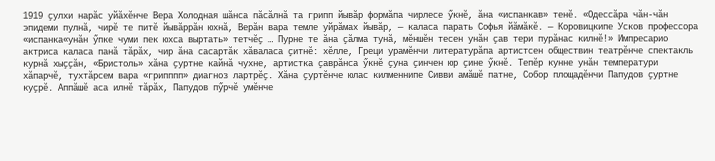1919 ҫулхи нарӑс уйӑхӗнче Вера Холодная шӑнса пӑсӑлнӑ та грипп йывӑр формӑпа чирлесе ӳкнӗ, ӑна «испанкав» тенӗ. «Одессӑра чӑн-чӑн эпидеми пулнӑ, чирӗ те питӗ йывӑррӑн юхнӑ, Верӑн вара темле уйрӑмах йывӑр, — каласа парать Софья йӑмӑкӗ. — Коровицкипе Усков профессора «испанка«унӑн ӳпке чуми пек юхса выртать» тетчӗҫ … Пурне те ӑна ҫӑлма тунӑ, мӗншӗн тесен унӑн ҫав тери пурӑнас килнӗ!» Импресарио актриса каласа панӑ тӑрӑх, чир ӑна сасартӑк хӑваласа ҫитнӗ: хӗлле, Греци урамӗнчи литературӑпа артистсен обществин театрӗнче спектакль курнӑ хыҫҫӑн, «Бристоль» хӑна ҫуртне кайнӑ чухне, артистка ҫаврӑнса ӳкнӗ ҫуна ҫинчен юр ҫине ӳкнӗ. Тепӗр кунне унӑн температури хӑпарчӗ, тухтӑрсем вара «грипппп» диагноз лартрӗҫ. Хӑна ҫуртӗнче юлас килменнипе Сивви амӑшӗ патне, Собор площадӗнчи Папудов ҫуртне куҫрӗ. Аппӑшӗ аса илнӗ тӑрӑх, Папудов пӳрчӗ умӗнче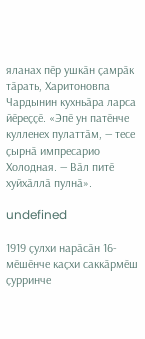яланах пӗр ушкӑн ҫамрӑк тӑрать, Харитоновпа Чардынин кухньӑра ларса йӗреҫҫӗ. «Эпӗ ун патӗнче кулленех пулаттӑм, — тесе ҫырнӑ импресарио Холодная. — Вӑл питӗ хуйхӑллӑ пулнӑ».

undefined

1919 ҫулхи нарӑсӑн 16-мӗшӗнче каҫхи саккӑрмӗш ҫурринче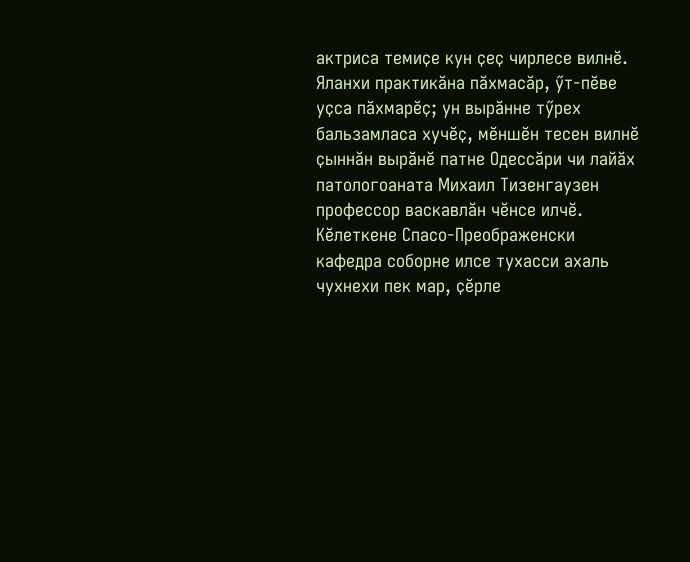актриса темиҫе кун ҫеҫ чирлесе вилнӗ. Яланхи практикӑна пӑхмасӑр, ӳт-пӗве уҫса пӑхмарӗҫ; ун вырӑнне тӳрех бальзамласа хучӗҫ, мӗншӗн тесен вилнӗ ҫыннӑн вырӑнӗ патне Одессӑри чи лайӑх патологоаната Михаил Тизенгаузен профессор васкавлӑн чӗнсе илчӗ. Кӗлеткене Спасо-Преображенски кафедра соборне илсе тухасси ахаль чухнехи пек мар, ҫӗрле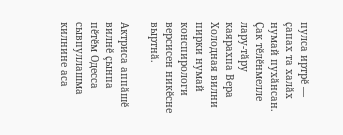пулса иртрӗ — ҫапах та халӑх нумай пухӑнсан. Ҫак тӗлӗнмелле лару-тӑру каярахпа Вера Холодная вилни пирки нумай конспирологи версисен никӗсне выртнӑ.

Актриса аппӑшӗ вилнӗ ҫынпа пӗтӗм Одесса сывпуллашма килнине аса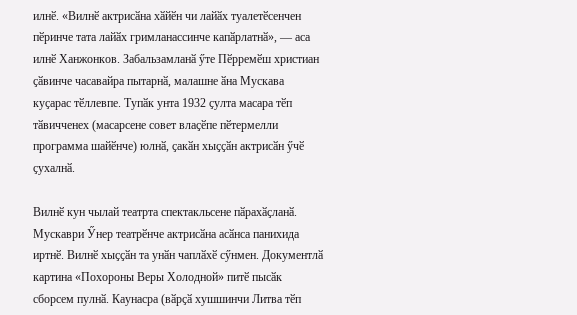илнӗ. «Вилнӗ актрисӑна хӑйӗн чи лайӑх туалетӗсенчен пӗринче тата лайӑх гримланассинче капӑрлатнӑ», — аса илнӗ Ханжонков. Забальзамланӑ ӳте Пӗрремӗш христиан ҫӑвинче часавайра пытарнӑ, малашне ӑна Мускава куҫарас тӗллевпе. Тупӑк унта 1932 ҫулта масара тӗп тӑвичченех (масарсене совет влаҫӗпе пӗтермелли программа шайӗнче) юлнӑ, ҫакӑн хыҫҫӑн актрисӑн ӳчӗ ҫухалнӑ.

Вилнӗ кун чылай театрта спектакльсене пӑрахӑҫланӑ. Мускаври Ӳнер театрӗнче актрисӑна асӑнса панихида иртнӗ. Вилнӗ хыҫҫӑн та унӑн чаплӑхӗ сӳнмен. Документлӑ картина «Похороны Веры Холодной» питӗ пысӑк сборсем пулнӑ. Каунасра (вӑрҫӑ хушшинчи Литва тӗп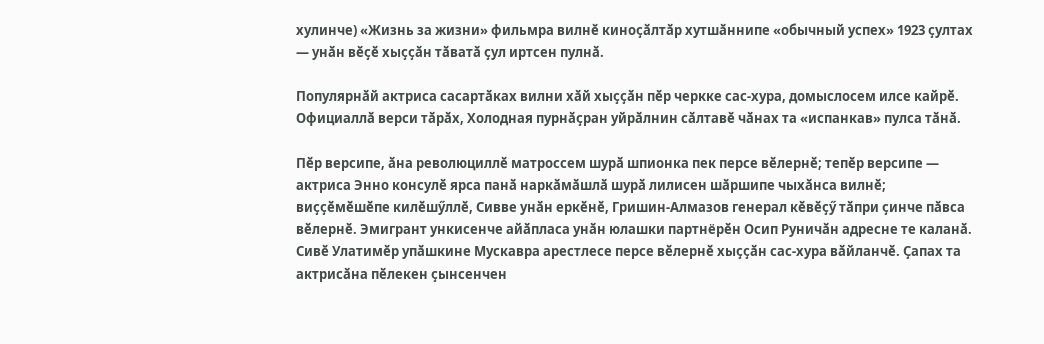хулинче) «Жизнь за жизни» фильмра вилнӗ киноҫӑлтӑр хутшӑннипе «обычный успех» 1923 ҫултах — унӑн вӗҫӗ хыҫҫӑн тӑватӑ ҫул иртсен пулнӑ.

Популярнӑй актриса сасартӑках вилни хӑй хыҫҫӑн пӗр черкке сас-хура, домыслосем илсе кайрӗ. Официаллӑ верси тӑрӑх, Холодная пурнӑҫран уйрӑлнин сӑлтавӗ чӑнах та «испанкав» пулса тӑнӑ.

Пӗр версипе, ӑна революциллӗ матроссем шурӑ шпионка пек персе вӗлернӗ; тепӗр версипе — актриса Энно консулӗ ярса панӑ наркӑмӑшлӑ шурӑ лилисен шӑршипе чыхӑнса вилнӗ; виҫҫӗмӗшӗпе килӗшӳллӗ, Сивве унӑн еркӗнӗ, Гришин-Алмазов генерал кӗвӗҫӳ тӑпри ҫинче пӑвса вӗлернӗ. Эмигрант ункисенче айӑпласа унӑн юлашки партнёрӗн Осип Руничӑн адресне те каланӑ. Сивӗ Улатимӗр упӑшкине Мускавра арестлесе персе вӗлернӗ хыҫҫӑн сас-хура вӑйланчӗ. Ҫапах та актрисӑна пӗлекен ҫынсенчен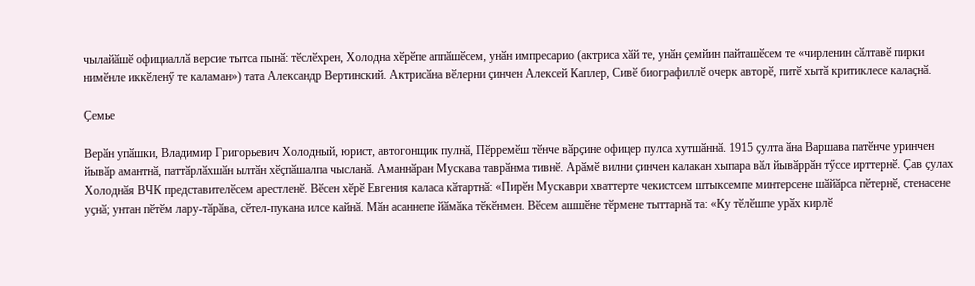чылайӑшӗ официаллӑ версие тытса пынӑ: тӗслӗхрен, Холодна хӗрӗпе аппӑшӗсем, унӑн импресарио (актриса хӑй те, унӑн ҫемйин пайташӗсем те «чирленин сӑлтавӗ пирки нимӗнле иккӗленӳ те каламан») тата Александр Вертинский. Актрисӑна вӗлерни ҫинчен Алексей Каплер, Сивӗ биографиллӗ очерк авторӗ, питӗ хытӑ критиклесе калаҫнӑ.

Ҫемье

Верӑн упӑшки, Владимир Григорьевич Холодный, юрист, автогонщик пулнӑ, Пӗрремӗш тӗнче вӑрҫине офицер пулса хутшӑннӑ. 1915 ҫулта ӑна Варшава патӗнче уринчен йывӑр амантнӑ, паттӑрлӑхшӑн ылтӑн хӗҫпӑшалпа чысланӑ. Аманнӑран Мускава таврӑнма тивнӗ. Арӑмӗ вилни ҫинчен калакан хыпара вӑл йывӑррӑн тӳссе ирттернӗ. Ҫав ҫулах Холоднӑя ВЧК представителӗсем арестленӗ. Вӗсен хӗрӗ Евгения каласа кӑтартнӑ: «Пирӗн Мускаври хваттерте чекистсем штыксемпе минтерсене шӑйӑрса пӗтернӗ, стенасене уҫнӑ; унтан пӗтӗм лару-тӑрӑва, сӗтел-пукана илсе кайнӑ. Мӑн асаннепе йӑмӑка тӗкӗнмен. Вӗсем ашшӗне тӗрмене тыттарнӑ та: «Ку тӗлӗшпе урӑх кирлӗ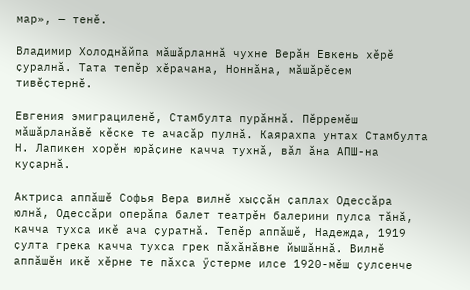мар», — тенӗ.

Владимир Холоднӑйпа мӑшӑрланнӑ чухне Верӑн Евкень хӗрӗ ҫуралнӑ. Тата тепӗр хӗрачана, Ноннӑна, мӑшӑрӗсем тивӗҫтернӗ.

Евгения эмиграциленӗ, Стамбулта пурӑннӑ. Пӗрремӗш мӑшӑрланӑвӗ кӗске те ачасӑр пулнӑ. Каярахпа унтах Стамбулта Н. Лапикен хорӗн юрӑҫине качча тухнӑ, вӑл ӑна АПШ-на куҫарнӑ.

Актриса аппӑшӗ Софья Вера вилнӗ хыҫҫӑн ҫаплах Одессӑра юлнӑ, Одессӑри оперӑпа балет театрӗн балерини пулса тӑнӑ, качча тухса икӗ ача ҫуратнӑ. Тепӗр аппӑшӗ, Надежда, 1919 ҫулта грека качча тухса грек пӑхӑнӑвне йышӑннӑ. Вилнӗ аппӑшӗн икӗ хӗрне те пӑхса ӳстерме илсе 1920-мӗш ҫулсенче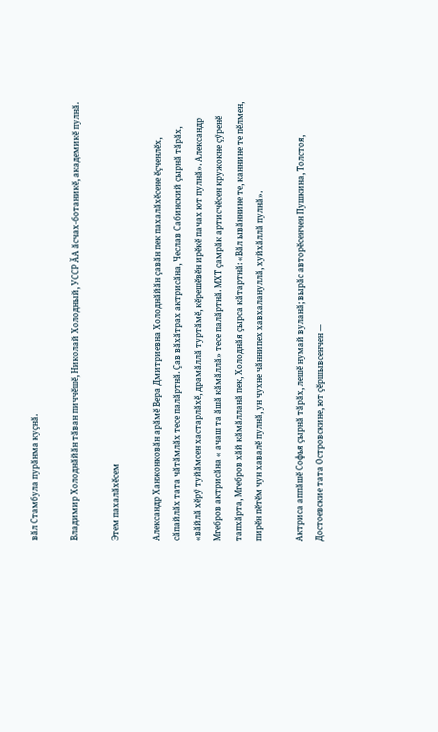вӑл Стамбула пурӑнма куҫнӑ.

Владимир Холоднӑйӑн тӑван пиччӗшӗ, Николай Холодный, УССР ӐА ӑсчах-ботаникӗ, академикӗ пулнӑ.

Этем пахалӑхӗсем

Александр Ханжонковӑн арӑмӗ Вера Дмитриевна Холоднӑйӑн ҫавӑн пек пахалӑхӗсене ӗҫченлӗх, сӑпайлӑх тата чӑтӑмлӑх тесе палӑртнӑ. Ҫав вӑхӑтрах актрисӑна, Чеслав Сабинский ҫырнӑ тӑрӑх, «вӑйлӑ хӗрӳ туйӑмсен хастарлӑхӗ, драмӑллӑ туртӑмӗ, кӗрешӗвӗн ирӗкӗ пачах ют пулнӑ». Александр Мгебров актрисӑна « ачаш та ӑшӑ кӑмӑллӑ» тесе палӑртнӑ. МХТ ҫамрӑк артисчӗсен кружокне ҫӳренӗ тапхӑрта, Мгебров хӑй кӑмӑлланӑ пек, Холоднӑя ҫырса кӑтартнӑ: «Вӑл ывӑннине те, каннине те пӗлмен, пирӗн пӗтӗм чун хавалӗ пулнӑ, ун чухне чӑннипех хавхалануллӑ, хуйхӑллӑ пулнӑ».

Актриса аппӑшӗ Софья ҫырнӑ тӑрӑх, лешӗ нумай вуланӑ; вырӑс авторӗсенчен Пушкина, Толстоя, Достоевские тата Островскине, ют ҫӗршывсенчен —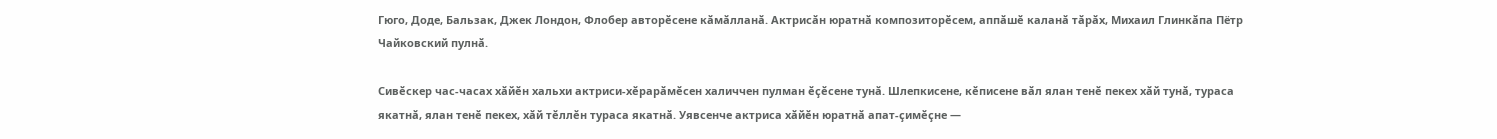Гюго, Доде, Бальзак, Джек Лондон, Флобер авторӗсене кӑмӑлланӑ. Актрисӑн юратнӑ композиторӗсем, аппӑшӗ каланӑ тӑрӑх, Михаил Глинкӑпа Пётр Чайковский пулнӑ.

Сивӗскер час-часах хӑйӗн хальхи актриси-хӗрарӑмӗсен халиччен пулман ӗҫӗсене тунӑ. Шлепкисене, кӗписене вӑл ялан тенӗ пекех хӑй тунӑ, тураса якатнӑ, ялан тенӗ пекех, хӑй тӗллӗн тураса якатнӑ. Уявсенче актриса хӑйӗн юратнӑ апат-ҫимӗҫне —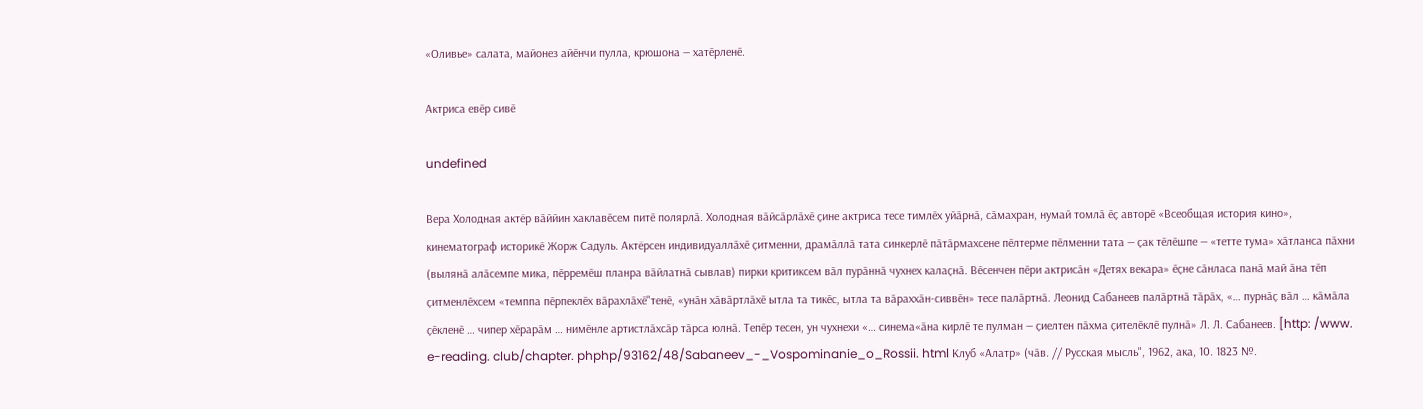«Оливье» салата, майонез айӗнчи пулла, крюшона — хатӗрленӗ.

Актриса евӗр сивӗ

undefined

Вера Холодная актёр вӑййин хаклавӗсем питӗ полярлӑ. Холодная вӑйсӑрлӑхӗ ҫине актриса тесе тимлӗх уйӑрнӑ, сӑмахран, нумай томлӑ ӗҫ авторӗ «Всеобщая история кино», кинематограф историкӗ Жорж Садуль. Актёрсен индивидуаллӑхӗ ҫитменни, драмӑллӑ тата синкерлӗ пӑтӑрмахсене пӗлтерме пӗлменни тата — ҫак тӗлӗшпе — «тетте тума» хӑтланса пӑхни (вылянӑ алӑсемпе мика, пӗрремӗш планра вӑйлатнӑ сывлав) пирки критиксем вӑл пурӑннӑ чухнех калаҫнӑ. Вӗсенчен пӗри актрисӑн «Детях векара» ӗҫне сӑнласа панӑ май ӑна тӗп ҫитменлӗхсем «темппа пӗрпеклӗх вӑрахлӑхӗ"тенӗ, «унӑн хӑвӑртлӑхӗ ытла та тикӗс, ытла та вӑраххӑн-сиввӗн» тесе палӑртнӑ. Леонид Сабанеев палӑртнӑ тӑрӑх, «… пурнӑҫ вӑл … кӑмӑла ҫӗкленӗ … чипер хӗрарӑм … нимӗнле артистлӑхсӑр тӑрса юлнӑ. Тепӗр тесен, ун чухнехи «… синема«ӑна кирлӗ те пулман — ҫиелтен пӑхма ҫителӗклӗ пулнӑ» Л. Л. Сабанеев. [http: /www. e-reading. club/chapter. phphp/93162/48/Sabaneev_-_Vospominanie_o_Rossii. html Клуб «Алатр» (чӑв. // Русская мысль", 1962, ака, 10. 1823 №.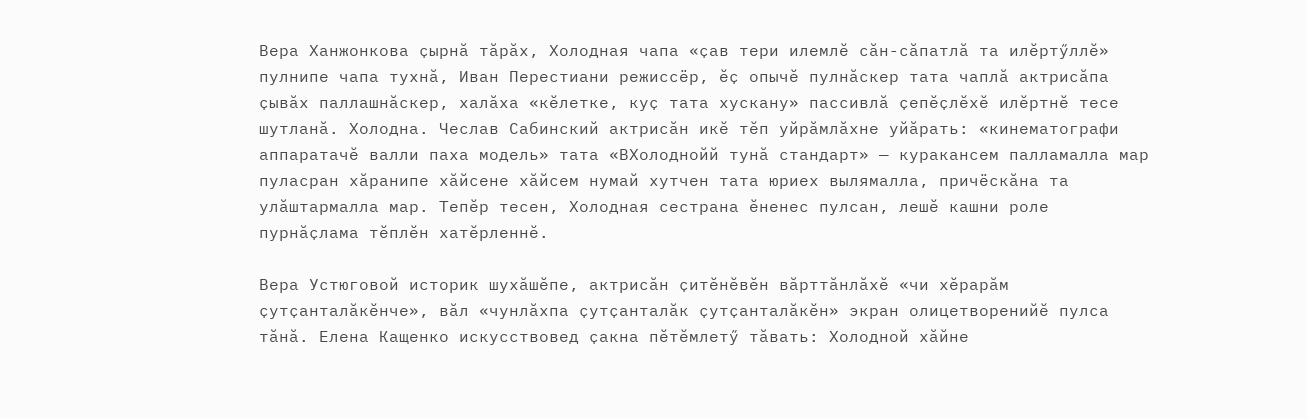Вера Ханжонкова ҫырнӑ тӑрӑх, Холодная чапа «ҫав тери илемлӗ сӑн-сӑпатлӑ та илӗртӳллӗ» пулнипе чапа тухнӑ, Иван Перестиани режиссёр, ӗҫ опычӗ пулнӑскер тата чаплӑ актрисӑпа ҫывӑх паллашнӑскер, халӑха «кӗлетке, куҫ тата хускану» пассивлӑ ҫепӗҫлӗхӗ илӗртнӗ тесе шутланӑ. Холодна. Чеслав Сабинский актрисӑн икӗ тӗп уйрӑмлӑхне уйӑрать: «кинематографи аппаратачӗ валли паха модель» тата «ВХолоднойй тунӑ стандарт» — куракансем палламалла мар пуласран хӑранипе хӑйсене хӑйсем нумай хутчен тата юриех вылямалла, причёскӑна та улӑштармалла мар. Тепӗр тесен, Холодная сестрана ӗненес пулсан, лешӗ кашни роле пурнӑҫлама тӗплӗн хатӗрленнӗ.

Вера Устюговой историк шухӑшӗпе, актрисӑн ҫитӗнӗвӗн вӑрттӑнлӑхӗ «чи хӗрарӑм ҫутҫанталӑкӗнче», вӑл «чунлӑхпа ҫутҫанталӑк ҫутҫанталӑкӗн» экран олицетворенийӗ пулса тӑнӑ. Елена Кащенко искусствовед ҫакна пӗтӗмлетӳ тӑвать: Холодной хӑйне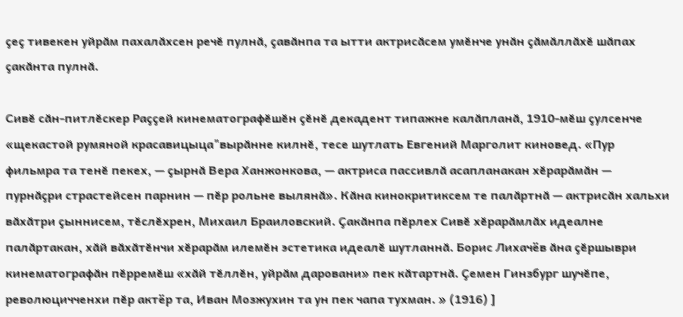ҫеҫ тивекен уйрӑм пахалӑхсен речӗ пулнӑ, ҫавӑнпа та ытти актрисӑсем умӗнче унӑн ҫӑмӑллӑхӗ шӑпах ҫакӑнта пулнӑ.

Сивӗ сӑн-питлӗскер Раҫҫей кинематографӗшӗн ҫӗнӗ декадент типажне калӑпланӑ, 1910-мӗш ҫулсенче «щекастой румяной красавицыца"вырӑнне килнӗ, тесе шутлать Евгений Марголит киновед. «Пур фильмра та тенӗ пекех, — ҫырнӑ Вера Ханжонкова, — актриса пассивлӑ асапланакан хӗрарӑмӑн — пурнӑҫри страстейсен парнин — пӗр рольне вылянӑ». Кӑна кинокритиксем те палӑртнӑ — актрисӑн хальхи вӑхӑтри ҫыннисем, тӗслӗхрен, Михаил Браиловский. Ҫакӑнпа пӗрлех Сивӗ хӗрарӑмлӑх идеалне палӑртакан, хӑй вӑхӑтӗнчи хӗрарӑм илемӗн эстетика идеалӗ шутланнӑ. Борис Лихачёв ӑна ҫӗршыври кинематографӑн пӗрремӗш «хӑй тӗллӗн, уйрӑм даровани» пек кӑтартнӑ. Ҫемен Гинзбург шучӗпе, революцичченхи пӗр актёр та, Иван Мозжухин та ун пек чапа тухман. » (1916) ]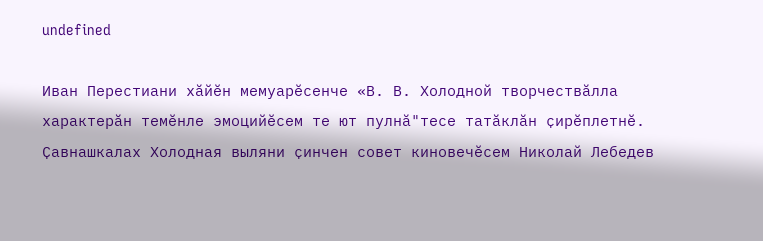undefined

Иван Перестиани хӑйӗн мемуарӗсенче «В. В. Холодной творчествӑлла характерӑн темӗнле эмоцийӗсем те ют пулнӑ"тесе татӑклӑн ҫирӗплетнӗ. Ҫавнашкалах Холодная выляни ҫинчен совет киновечӗсем Николай Лебедев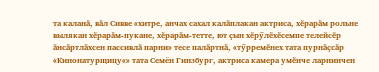та каланӑ, вӑл Сивве «хитре, анчах сахал калӑплакан актриса, хӗрарӑм рольне вылякан хӗрарӑм-пукане, хӗрарӑм-тетте, ют ҫын хӗрӳлӗхӗсемпе телейсӗр ӑнсӑртлӑхсен пассивлӑ парни» тесе палӑртнӑ, «тӳрремӗнех тата пурнӑҫсӑр «Кинонатурщицу«» тата Семён Гинзбург, актриса камера умӗнче ларнинчен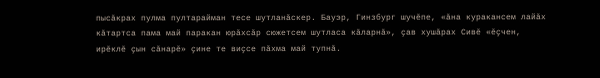пысӑкрах пулма пултарайман тесе шутланӑскер. Бауэр, Гинзбург шучӗпе, «ӑна куракансем лайӑх кӑтартса пама май паракан юрӑхсӑр сюжетсем шутласа кӑларнӑ», ҫав хушӑрах Сивӗ «ӗҫчен, ирӗклӗ ҫын сӑнарӗ» ҫине те виҫсе пӑхма май тупнӑ.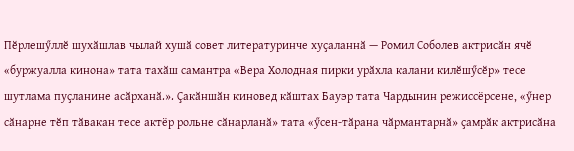Пӗрлешӳллӗ шухӑшлав чылай хушӑ совет литературинче хуҫаланнӑ — Ромил Соболев актрисӑн ячӗ «буржуалла кинона» тата тахӑш самантра «Вера Холодная пирки урӑхла калани килӗшӳсӗр» тесе шутлама пуҫланине асӑрханӑ.». Ҫакӑншӑн киновед кӑштах Бауэр тата Чардынин режиссёрсене, «ӳнер сӑнарне тӗп тӑвакан тесе актёр рольне сӑнарланӑ» тата «ӳсен-тӑрана чӑрмантарнӑ» ҫамрӑк актрисӑна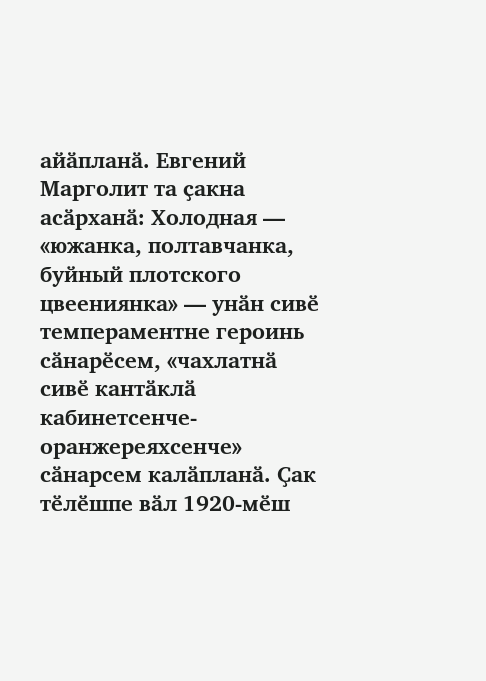айӑпланӑ. Евгений Марголит та ҫакна асӑрханӑ: Холодная — «южанка, полтавчанка, буйный плотского цвеениянка» — унӑн сивӗ темпераментне героинь сӑнарӗсем, «чахлатнӑ сивӗ кантӑклӑ кабинетсенче-оранжереяхсенче» сӑнарсем калӑпланӑ. Ҫак тӗлӗшпе вӑл 1920-мӗш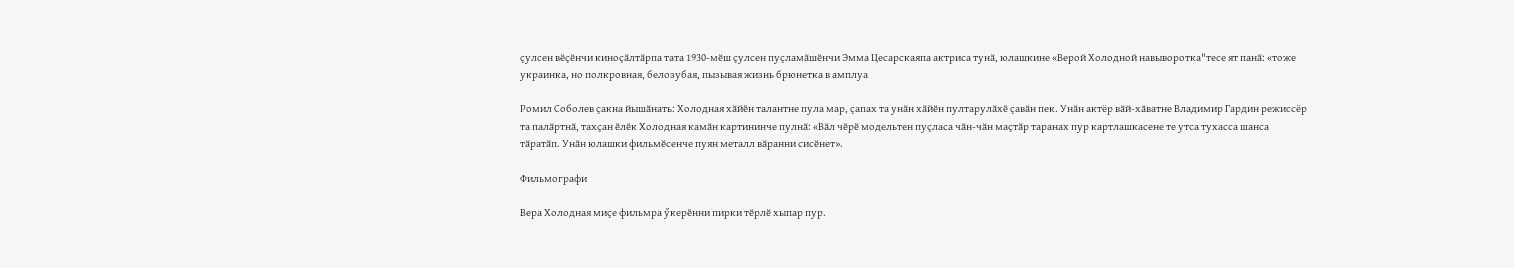ҫулсен вӗҫӗнчи киноҫӑлтӑрпа тата 1930-мӗш ҫулсен пуҫламӑшӗнчи Эмма Цесарскаяпа актриса тунӑ, юлашкине «Верой Холодной навыворотка"тесе ят панӑ: «тоже украинка, но полкровная, белозубая, пызывая жизнь брюнетка в амплуа

Ромил Соболев ҫакна йышӑнать: Холодная хӑйӗн талантне пула мар, ҫапах та унӑн хӑйӗн пултарулӑхӗ ҫавӑн пек. Унӑн актёр вӑй-хӑватне Владимир Гардин режиссёр та палӑртнӑ, тахҫан ӗлӗк Холодная камӑн картининче пулнӑ: «Вӑл чӗрӗ модельтен пуҫласа чӑн-чӑн маҫтӑр таранах пур картлашкасене те утса тухасса шанса тӑратӑп. Унӑн юлашки фильмӗсенче пуян металл вӑранни сисӗнет».

Фильмографи

Вера Холодная миҫе фильмра ӳкерӗнни пирки тӗрлӗ хыпар пур.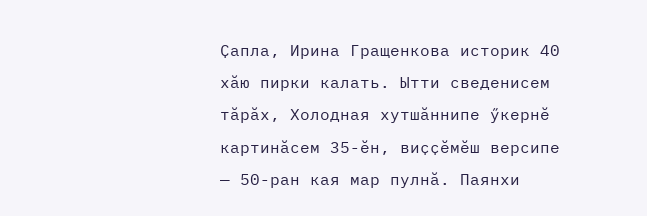Ҫапла, Ирина Гращенкова историк 40 хӑю пирки калать. Ытти сведенисем тӑрӑх, Холодная хутшӑннипе ӳкернӗ картинӑсем 35-ӗн, виҫҫӗмӗш версипе — 50-ран кая мар пулнӑ. Паянхи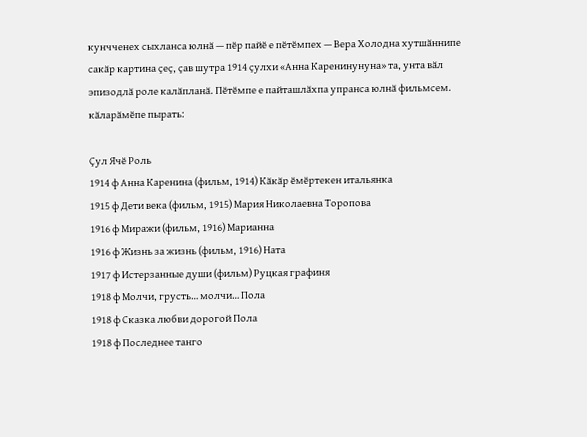кунчченех сыхланса юлнӑ — пӗр пайӗ е пӗтӗмпех — Вера Холодна хутшӑннипе сакӑр картина ҫеҫ, ҫав шутра 1914 ҫулхи «Анна Каренинунуна» та, унта вӑл эпизодлӑ роле калӑпланӑ. Пӗтӗмпе е пайташлӑхпа упранса юлнӑ фильмсем. кӑларӑмӗпе пырать:

Ҫул Ячӗ Роль
1914 ф Анна Каренина (фильм, 1914) Кӑкӑр ӗмӗртекен итальянка
1915 ф Дети века (фильм, 1915) Мария Николаевна Торопова
1916 ф Миражи (фильм, 1916) Марианна
1916 ф Жизнь за жизнь (фильм, 1916) Ната
1917 ф Истерзанные души (фильм) Руцкая графиня
1918 ф Молчи, грусть… молчи… Пола
1918 ф Сказка любви дорогой Пола
1918 ф Последнее танго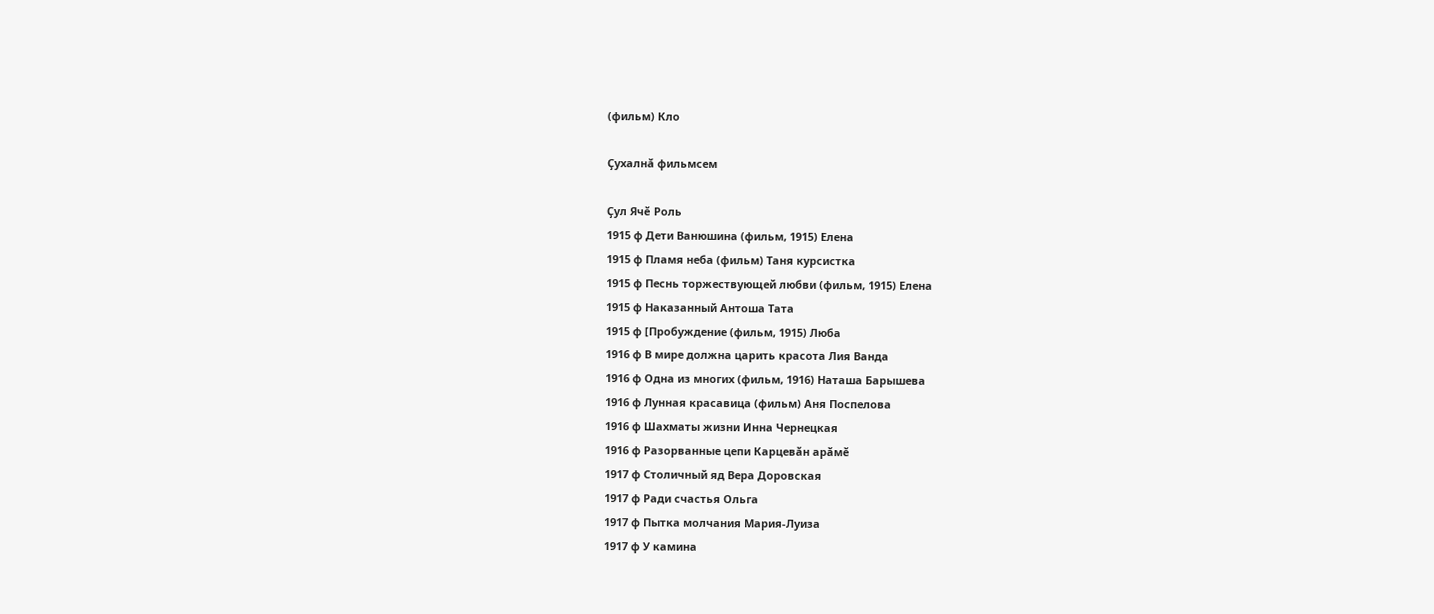(фильм) Кло

Ҫухалнӑ фильмсем

Ҫул Ячӗ Роль
1915 ф Дети Ванюшина (фильм, 1915) Елена
1915 ф Пламя неба (фильм) Таня курсистка
1915 ф Песнь торжествующей любви (фильм, 1915) Елена
1915 ф Наказанный Антоша Тата
1915 ф [Пробуждение (фильм, 1915) Люба
1916 ф В мире должна царить красота Лия Ванда
1916 ф Одна из многих (фильм, 1916) Наташа Барышева
1916 ф Лунная красавица (фильм) Аня Поспелова
1916 ф Шахматы жизни Инна Чернецкая
1916 ф Разорванные цепи Карцевӑн арӑмӗ
1917 ф Столичный яд Вера Доровская
1917 ф Ради счастья Ольга
1917 ф Пытка молчания Мария-Луиза
1917 ф У камина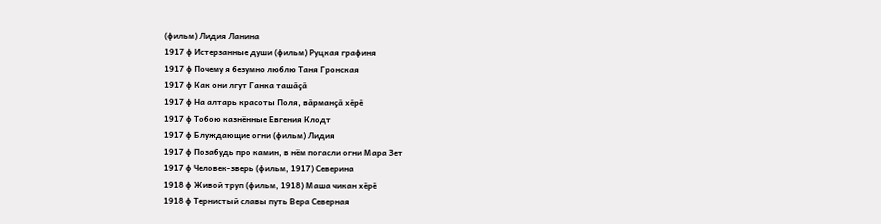(фильм) Лидия Ланина
1917 ф Истерзанные души (фильм) Руцкая графиня
1917 ф Почему я безумно люблю Таня Гронская
1917 ф Как они лгут Ганка ташӑҫӑ
1917 ф На алтарь красоты Поля, вӑрманҫӑ хӗрӗ
1917 ф Тобою казнённые Евгения Клодт
1917 ф Блуждающие огни (фильм) Лидия
1917 ф Позабудь про камин, в нём погасли огни Мара Зет
1917 ф Человек-зверь (фильм, 1917) Северина
1918 ф Живой труп (фильм, 1918) Маша чикан хӗрӗ
1918 ф Тернистый славы путь Вера Северная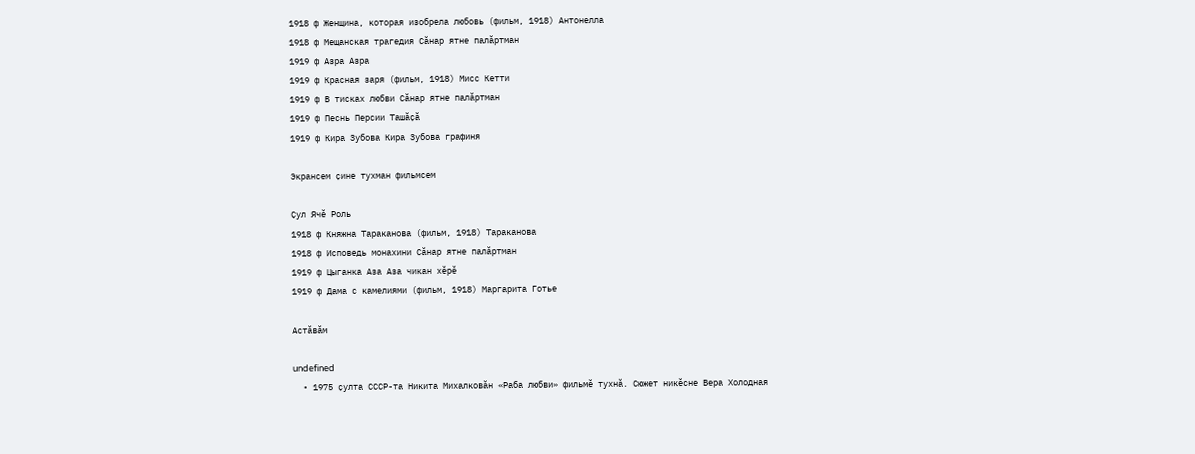1918 ф Женщина, которая изобрела любовь (фильм, 1918) Антонелла
1918 ф Мещанская трагедия Сӑнар ятне палӑртман
1919 ф Азра Азра
1919 ф Красная заря (фильм, 1918) Мисс Кетти
1919 ф В тисках любви Сӑнар ятне палӑртман
1919 ф Песнь Персии Ташӑҫӑ
1919 ф Кира Зубова Кира Зубова графиня

Экрансем ҫине тухман фильмсем

Ҫул Ячӗ Роль
1918 ф Княжна Тараканова (фильм, 1918) Тараканова
1918 ф Исповедь монахини Сӑнар ятне палӑртман
1919 ф Цыганка Аза Аза чикан хӗрӗ
1919 ф Дама с камелиями (фильм, 1918) Маргарита Готье

Астӑвӑм

undefined
  • 1975 ҫулта СССР-та Никита Михалковӑн «Раба любви» фильмӗ тухнӑ. Сюжет никӗсне Вера Холодная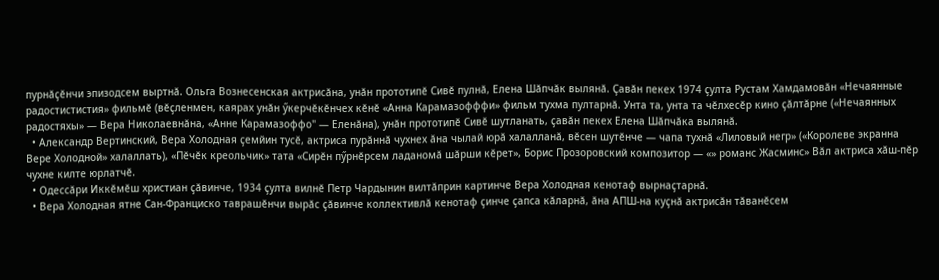пурнӑҫӗнчи эпизодсем выртнӑ. Ольга Вознесенская актрисӑна, унӑн прототипӗ Сивӗ пулнӑ, Елена Шӑпчӑк вылянӑ. Ҫавӑн пекех 1974 ҫулта Рустам Хамдамовӑн «Нечаянные радостистистия» фильмӗ (вӗҫленмен, каярах унӑн ӳкерчӗкӗнчех кӗнӗ «Анна Карамазофффи» фильм тухма пултарнӑ. Унта та, унта та чӗлхесӗр кино ҫӑлтӑрне («Нечаянных радостяхы» — Вера Николаевнӑна, «Анне Карамазоффо" — Еленӑна), унӑн прототипӗ Сивӗ шутланать, ҫавӑн пекех Елена Шӑпчӑка вылянӑ.
  • Александр Вертинский, Вера Холодная ҫемйин тусӗ, актриса пурӑннӑ чухнех ӑна чылай юрӑ халалланӑ, вӗсен шутӗнче — чапа тухнӑ «Лиловый негр» («Королеве экранна Вере Холодной» халаллать), «Пӗчӗк креольчик» тата «Сирӗн пӳрнӗрсем ладаномӑ шӑрши кӗрет», Борис Прозоровский композитор — «» романс Жасминс» Вӑл актриса хӑш-пӗр чухне килте юрлатчӗ.
  • Одессӑри Иккӗмӗш христиан ҫӑвинче, 1934 ҫулта вилнӗ Петр Чардынин вилтӑприн картинче Вера Холодная кенотаф вырнаҫтарнӑ.
  • Вера Холодная ятне Сан-Франциско таврашӗнчи вырӑс ҫӑвинче коллективлӑ кенотаф ҫинче ҫапса кӑларнӑ, ӑна АПШ-на куҫнӑ актрисӑн тӑванӗсем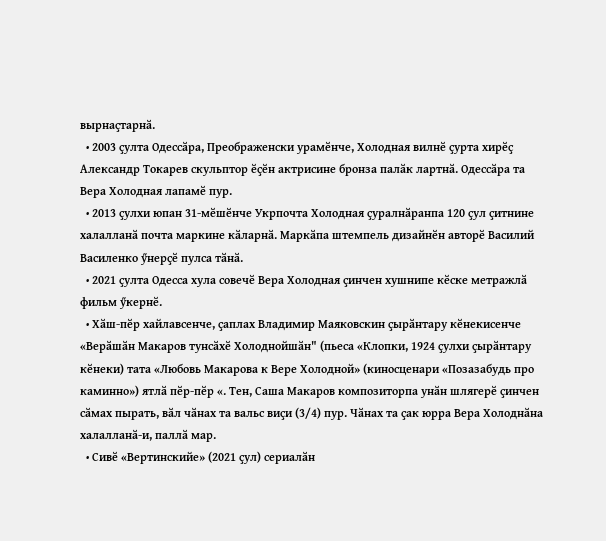вырнаҫтарнӑ.
  • 2003 ҫулта Одессӑра, Преображенски урамӗнче, Холодная вилнӗ ҫурта хирӗҫ Александр Токарев скульптор ӗҫӗн актрисине бронза палӑк лартнӑ. Одессӑра та Вера Холодная лапамӗ пур.
  • 2013 ҫулхи юпан 31-мӗшӗнче Укрпочта Холодная ҫуралнӑранпа 120 ҫул ҫитнине халалланӑ почта маркине кӑларнӑ. Маркӑпа штемпель дизайнӗн авторӗ Василий Василенко ӳнерҫӗ пулса тӑнӑ.
  • 2021 ҫулта Одесса хула совечӗ Вера Холодная ҫинчен хушнипе кӗске метражлӑ фильм ӳкернӗ.
  • Хӑш-пӗр хайлавсенче, ҫаплах Владимир Маяковскин ҫырӑнтару кӗнекисенче «Верӑшӑн Макаров тунсӑхӗ Холоднойшӑн" (пьеса «Клопки, 1924 ҫулхи ҫырӑнтару кӗнеки) тата «Любовь Макарова к Вере Холодной» (киносценари «Позазабудь про каминно») ятлӑ пӗр-пӗр «. Тен, Саша Макаров композиторпа унӑн шлягерӗ ҫинчен сӑмах пырать, вӑл чӑнах та вальс виҫи (3/4) пур. Чӑнах та ҫак юрра Вера Холоднӑна халалланӑ-и, паллӑ мар.
  • Сивӗ «Вертинскийе» (2021 ҫул) сериалӑн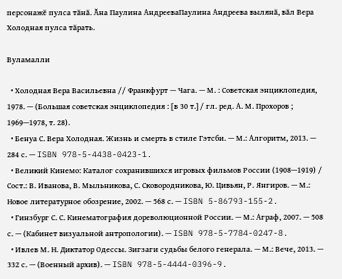персонажӗ пулса тӑнӑ. Ӑна Паулина АндрееваПаулина Андреева вылянӑ, вӑл Вера Холодная пулса тӑрать.

Вуламалли

  • Холодная Вера Васильевна // Франкфурт — Чага. — М. : Советская энциклопедия, 1978. — (Большая советская энциклопедия : [в 30 т.] / гл. ред. А. М. Прохоров ; 1969—1978, т. 28).
  • Бенуа С. Вера Холодная. Жизнь и смерть в стиле Гэтсби. — М.: Алгоритм, 2013. — 284 с. — ISBN 978-5-4438-0423-1.
  • Великий Кинемо: Каталог сохранившихся игровых фильмов России (1908—1919) / Сост.: В. Иванова, В. Мыльникова, С. Сковородникова, Ю. Цивьян, Р. Янгиров. — М.: Новое литературное обозрение, 2002. — 568 с. — ISBN 5-86793-155-2.
  • Гинзбург С. С. Кинематография дореволюционной России. — М.: Аграф, 2007. — 508 с. — (Кабинет визуальной антропологии). — ISBN 978-5-7784-0247-8.
  • Ивлев М. Н. Диктатор Одессы. Зигзаги судьбы белого генерала. — М.: Вече, 2013. — 332 с. — (Военный архив). — ISBN 978-5-4444-0396-9.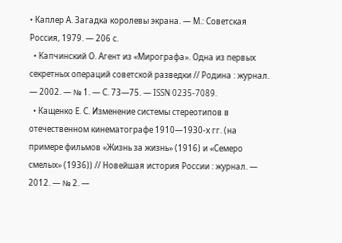• Каплер А. Загадка королевы экрана. — М.: Советская Россия, 1979. — 206 с.
  • Капчинский О. Агент из «Мирографа». Одна из первых секретных операций советской разведки // Родина : журнал. — 2002. — № 1. — С. 73—75. — ISSN 0235-7089.
  • Кащенко Е. С. Изменение системы стереотипов в отечественном кинематографе 1910—1930-х гг. (на примере фильмов «Жизнь за жизнь» (1916) и «Семеро смелых» (1936)) // Новейшая история России : журнал. — 2012. — № 2. —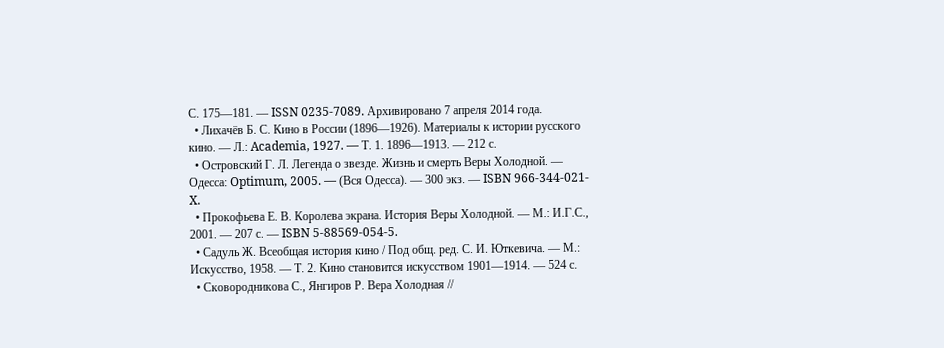С. 175—181. — ISSN 0235-7089. Архивировано 7 апреля 2014 года.
  • Лихачёв Б. С. Кино в России (1896—1926). Материалы к истории русского кино. — Л.: Academia, 1927. — Т. 1. 1896—1913. — 212 с.
  • Островский Г. Л. Легенда о звезде. Жизнь и смерть Веры Холодной. — Одесса: Optimum, 2005. — (Вся Одесса). — 300 экз. — ISBN 966-344-021-X.
  • Прокофьева Е. В. Королева экрана. История Веры Холодной. — М.: И.Г.С., 2001. — 207 с. — ISBN 5-88569-054-5.
  • Садуль Ж. Всеобщая история кино / Под общ. ред. С. И. Юткевича. — М.: Искусство, 1958. — Т. 2. Кино становится искусством 1901—1914. — 524 с.
  • Сковородникова С., Янгиров Р. Вера Холодная //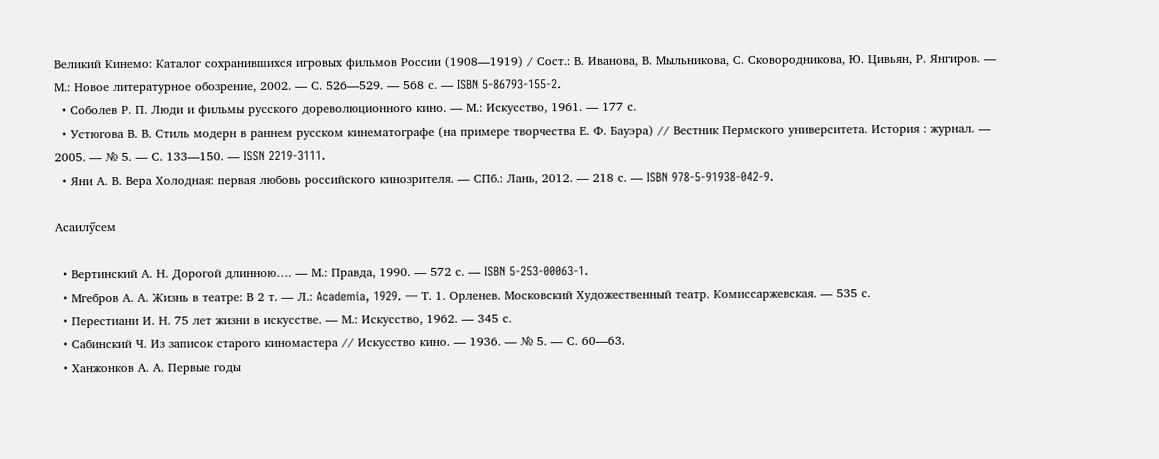Великий Кинемо: Каталог сохранившихся игровых фильмов России (1908—1919) / Сост.: В. Иванова, В. Мыльникова, С. Сковородникова, Ю. Цивьян, Р. Янгиров. — М.: Новое литературное обозрение, 2002. — С. 526—529. — 568 с. — ISBN 5-86793-155-2.
  • Соболев Р. П. Люди и фильмы русского дореволюционного кино. — М.: Искусство, 1961. — 177 с.
  • Устюгова В. В. Стиль модерн в раннем русском кинематографе (на примере творчества Е. Ф. Бауэра) // Вестник Пермского университета. История : журнал. — 2005. — № 5. — С. 133—150. — ISSN 2219-3111.
  • Яни А. В. Вера Холодная: первая любовь российского кинозрителя. — СПб.: Лань, 2012. — 218 с. — ISBN 978-5-91938-042-9.

Асаилӳсем

  • Вертинский А. Н. Дорогой длинною…. — М.: Правда, 1990. — 572 с. — ISBN 5-253-00063-1.
  • Мгебров А. А. Жизнь в театре: В 2 т. — Л.: Academia, 1929. — Т. 1. Орленев. Московский Художественный театр. Комиссаржевская. — 535 с.
  • Перестиани И. Н. 75 лет жизни в искусстве. — М.: Искусство, 1962. — 345 с.
  • Сабинский Ч. Из записок старого киномастера // Искусство кино. — 1936. — № 5. — С. 60—63.
  • Ханжонков А. А. Первые годы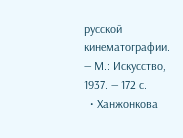русской кинематографии. — М.: Искусство, 1937. — 172 с.
  • Ханжонкова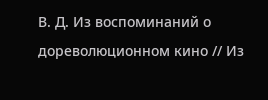В. Д. Из воспоминаний о дореволюционном кино // Из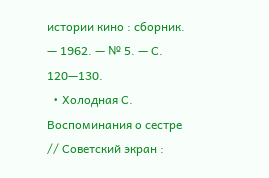истории кино : сборник. — 1962. — № 5. — С. 120—130.
  • Холодная С. Воспоминания о сестре // Советский экран :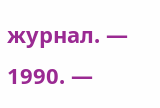журнал. — 1990. —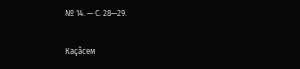№ 14. — С. 28—29.

Каçăсем